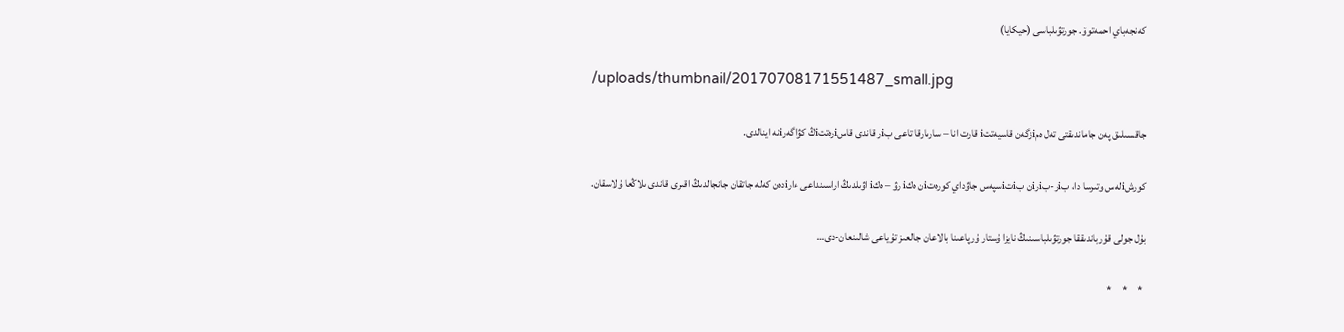كەنجەباي احمەتوۆ. جورتۋىلباسى (حيكايا)

/uploads/thumbnail/20170708171551487_small.jpg

جاقسىلىق پەن جاماندىقتى تەل ەمiزگەن قاسيەتتi قارت انا – سارىارقا تاعى بiر قاندى قاسiرەتتiڭ كۋاگەرiنە اينالدى.

كورشiلەس وتىرسا دا، بiر-بiرiن بiتiسپەس جاۋداي كورەتiن ەكi رۋ – ەكi اۋىلدىڭ اراسىنداعى ءارiدەن كەلە جاتقان جانجالدىڭ اقىرى قاندى ىلاڭعا ۇلاسقان.

بۇل جولى قۇرباندىققا جورتۋىلباسىنىڭ نايزا ۇستار ۇرپاعىنا بالاعان جالعىز تۇياعى شالىنعان-دى…

 *     *     *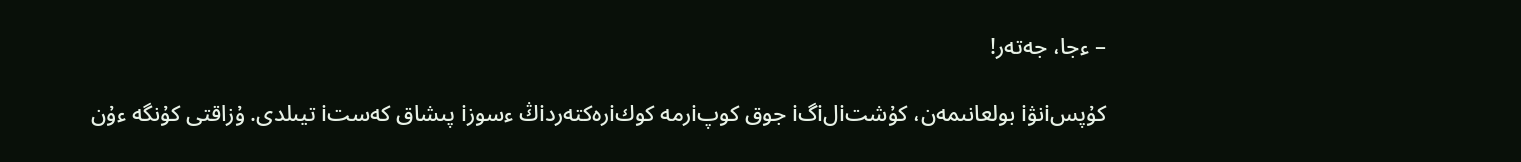– ءجا، جەتەر!

كۇپسiنۋi بولعانىمەن، كۇشتiلiگi جوق كوپiرمە كوكiرەكتەردiڭ ءسوزi پىشاق كەستi تيىلدى. ۇزاقتى كۇنگە ءۇن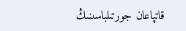قاتپاعان جورتىلباسىنىڭ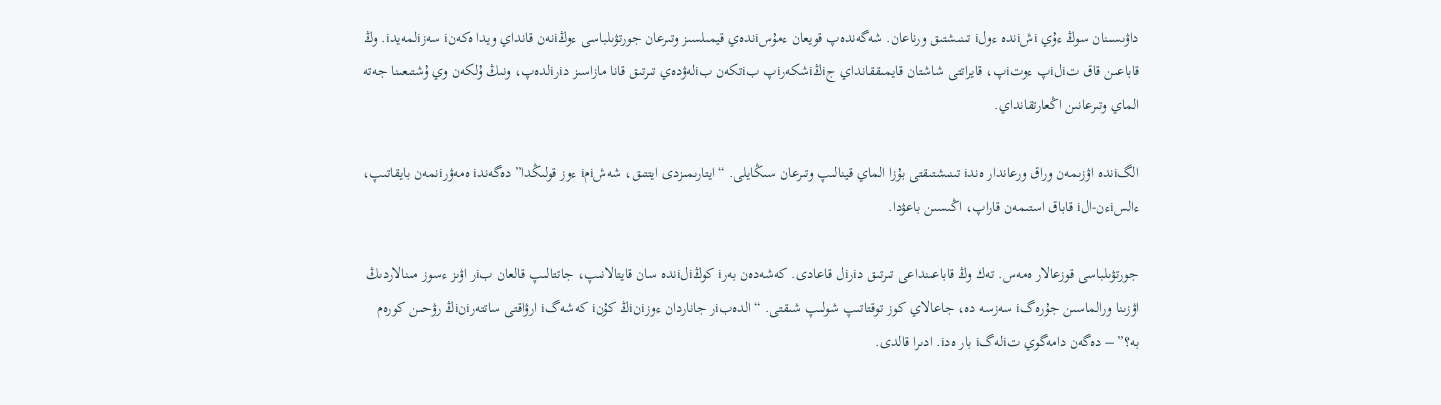داۋىسىنان سوڭ ءۇي iشiندە ءولi تىنىشتىق ورناعان. شەگەندەپ قويعان ءمۇسiندەي قيمىلسىز وتىرعان جورتۋىلباسى ءوڭiنەن قانداي ويدا ەكەنi سەزiلمەيدi. وڭ قاباعىن قاق تiلiپ ءوتiپ، قايراتتى شاشتان قايمىققانداي جiڭiشكەرiپ بiتكەن بiلەۋدەي تىرتىق قانا مازاسىز دiرiلدەپ، ونىڭ ۇلكەن وي ۇشتىعىنا جەتە الماي وتىرعانىن اڭعارتقانداي.

الگiندە اۋزىمەن وراق ورعاندار ەندi تىنىشتىقتى بۇزا الماي قينالىپ وتىرعان سىڭايلى. “ايتارىمىزدى ايتتىق، شەشiمi ءوز قولىڭدا” دەگەندi ەمەۋرiنمەن بايقاتىپ، ءالسiءن-الi قاباق استىمەن قاراپ، اڭىسىن باعۋدا.

جورتۋىلباسى قوزعالار ەمەس. تەك وڭ قاباعىنداعى تىرتىق دiرiل قاعادى. كەشەدەن بەرi كوڭiلiندە سان قايتالانىپ، جاتتالىپ قالعان بiر اۋىز ءسوز مىنالاردىڭ اۋزىنا ورالماسىن جۇرەگi سەزسە دە، جاعالاي كوز توقتاتىپ شولىپ شىقتى. “الدەبiر جاناردان ءوزiنiڭ كۇنi كەشەگi ارۋاقتى ساتتەرiنiڭ رۋحىن كورەم بە؟” – دەگەن دامەگوي تiلەگi بار ەدi. ادىرا قالدى.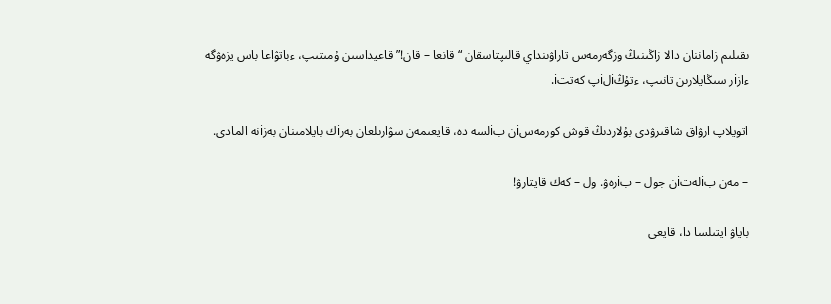ىقىلىم زاماننان دالا زاڭىنىڭ وزگەرمەس تاراۋىنداي قالىپتاسقان “قانعا – قان!” قاعيداسىن ۇمىتىپ، ءباتۋاعا باس يزەۋگە ءازiر سىڭايلارىن تانىپ، ءتۇڭiلiپ كەتتi.

اتويلاپ ارۋاق شاقىرۋدى بۇلاردىڭ قوش كورمەسiن بiلسە دە، قايعىمەن سۋارىلعان بەرiك بايلامىنان بەزiنە المادى.

– مەن بiلەتiن جول – بiرەۋ. ول – كەك قايتارۋ!

باياۋ ايتىلسا دا، قايعى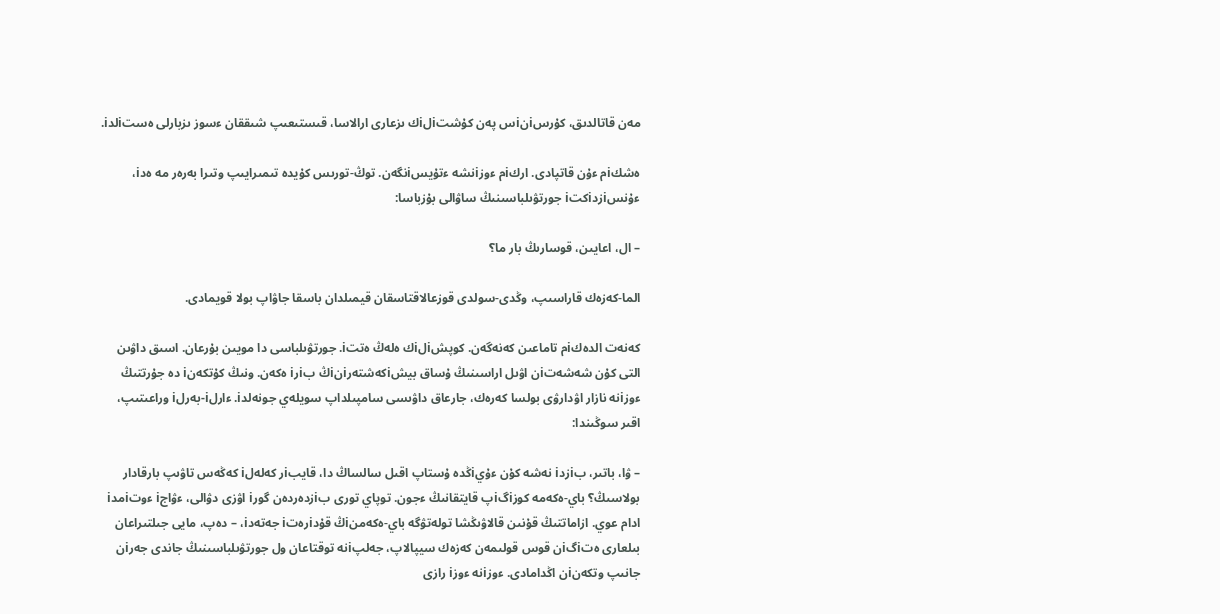مەن قاتالدىق، كۇرسiنiس پەن كۇشتiلiك ىزعارى ارالاسا، قىستىعىپ شىققان ءسوز ىزبارلى ەستiلدi.

ەشكiم ءۇن قاتپادى. اركiم ءوزiنشە ءتۇيسiنگەن. توڭ-تورىس كۇيدە تىمىرايىپ وتىرا بەرەر مە ەدi، ءۇنسiزدiكتi جورتۋىلباسىنىڭ ساۋالى بۇزباسا:

– ال، اعايىن، قوسارىڭ بار ما؟

الما-كەزەك قاراسىپ، وڭدى-سولدى قوزعالاقتاسقان قيمىلدان باسقا جاۋاپ بولا قويمادى.

كەنەت الدەكiم تاماعىن كەنەگەن. كوپشiلiك ەلەڭ ەتتi. جورتۋىلباسى دا مويىن بۇرعان. اسىق داۋىن التى كۇن شەشەتiن اۋىل اراسىنىڭ ۇساق بيشiكەشتەرiنiڭ بiرi ەكەن. ونىڭ كۇتكەنi دە جۇرتتىڭ ءوزiنە نازار اۋدارۋى بولسا كەرەك، جارعاق داۋىسى سامپىلداپ سويلەي جونەلدi. ءارلi-بەرلi وراعىتىپ، اقىر سوڭىندا:

– ۋا، باتىر، بiزدi نەشە كۇن ءۇيiڭدە ۇستاپ اقىل سالساڭ دا، قايبiر كەلەلi كەڭەس تاۋىپ بارقادار بولاسىڭ؟ باي-ەكەمە كوزiگiپ قايتقانىڭ ءجون. توپاي تورى بiزدەردەن گورi اۋزى دۋالى، ءۋاجi ءوتiمدi ادام عوي. ازاماتتىڭ قۇنىن قالاۋىڭشا تولەتۋگە باي-ەكەمنiڭ قۇدiرەتi جەتەدi، – دەپ، مايى جىلتىراعان بىلعارى ەتiگiن قوس قولىمەن كەزەك سيپالاپ، جەلپiنە توقتاعان ول جورتۋىلباسىنىڭ جاندى جەرiن جانىپ وتكەنiن اڭدامادى. ءوزiنە ءوزi رازى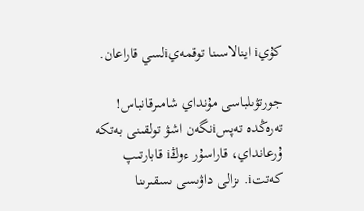كۇيi اينالاسىنا توقمەيiلسي قاراعان.

جورتۋىلباسى مۇنداي شامىرقانباس! تەرەڭدە تەپسiنگەن اشۋ تولقىنى بەتكە ۇرعانداي، قاراسۇر ءوڭi قابارتىپ كەتتi. ىزالى داۋىسى ىسقىرىنا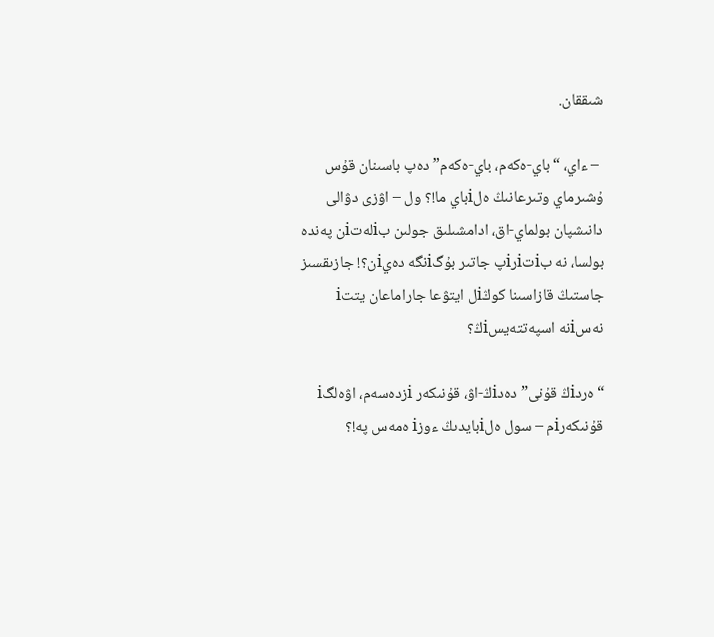شىققان.

 – ءاي، “باي-ەكەم، باي-ەكەم” دەپ باسىنان قۇس ۇشىرماي وتىرعانىڭ ەلiباي ما!؟ ول – اۋزى دۋالى دانىشپان بولماي-اق، ادامشىلىق جولىن بiلەتiن پەندە بولسا، نە بiتiرiپ جاتىر بۇگiنگە دەيiن؟! جازىقسىز جاستىڭ قازاسىنا كوڭiل ايتۋعا جاراماعان يتتi نەسiنە اسپەتتەيسiڭ؟

“ەردiڭ قۇنى” دەدiڭ-اۋ، قۇنىكەر iزدەسەم، اۋەلگi قۇنىكەرiم – سول ەلiبايدىڭ ءوزi ەمەس پە!؟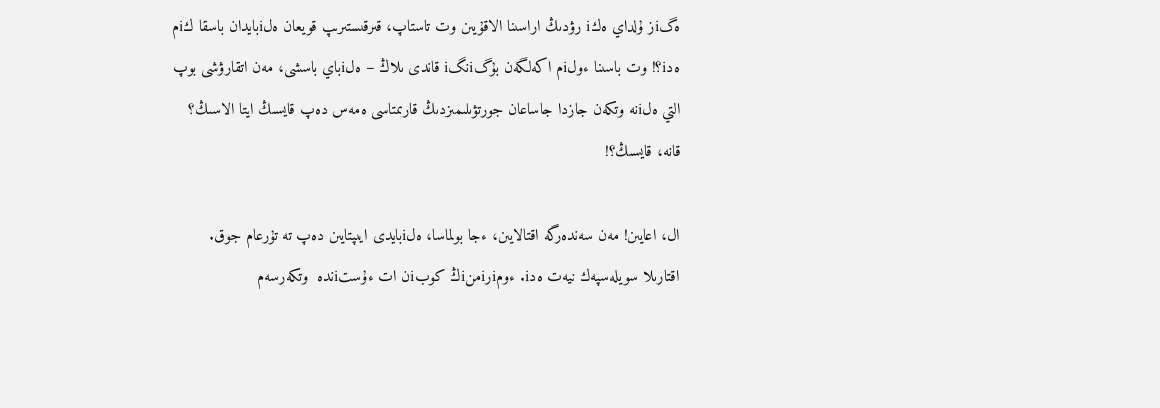ەگiز ۇلداي ەكi رۋدىڭ اراسىنا الاقۇيىن وت تاستاپ، قىرقىستىرىپ قويعان ەلiبايدان باسقا كiم ەدi؟! وت باسىنا ءولiم اكەلگەن بۇگiنگi قاندى ىلاڭ – ەلiباي باسشى، مەن اتقارۋشى بوپ التي ەلiنە وتكەن جازدا جاساعان جورتۋىلىمىزدىڭ قارىمتاسى ەمەس دەپ قايسىڭ ايتا الاسىڭ؟ قانە، قايسىڭ؟!

ال، اعايىن! مەن سەندەرگە اقتالايىن، ءجا بولماسا، ەلiبايدى ايىپتايىن دەپ تە تۇرعام جوق. اقتارىلا سويلەسپەك نيەت ەدi. ءومiرiمنiڭ كوبiن ات ءۇستiندە  وتكەرسەم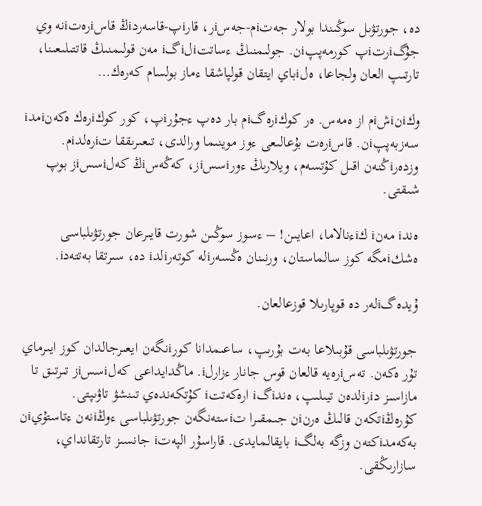دە، جورتۋىل سوڭىندا بولار جەتiم-جەسiر، قارiپ-قاسەردiڭ قاسiرەتiنە وي جۇگiرتiپ كورمەپپiن. جولىمنىڭ ءساتتiلiگi مەن قولىمنىڭ قاتتىلىعىنا، تارتىپ العان ولجاعا، ەلiباي ايتقان قولپاشقا ءماز بولسام كەرەك…

وكiنiشiم از ەمەس. ەر كوكiرەگiم بار دەپ ءجۇرiپ، كور كوكiرەك ەكەنiمدi سەزبەپپiن. قاسiرەت بۇعالىعى ءوز موينىما ورالدى، تىعىرىققا تiرەلدiم. وزدەرiڭنەن اقىل كۇتسەم، ويلارىڭ ءورiسسiز، كەڭەسiڭ كەلiسسiز بوپ شىقتى.

ەندi مەنi كiءنالاما، اعايىن! – ءسوز سوڭىن شورت قايىرعان جورتۋىلباسى ەشكiمگە كوز سالماستان، ورنىنان ەڭسەرiلە كوتەرiلدi دە، سىرتقا بەتتەدi.

ۇيدەگiلەر دە قوپارىلا قوزعالعان.

جورتۋىلباسى قۇبىلاعا بەت بۇرىپ، ساعىمدانا كورiنگەن ايعىرجالدان كوز ايىرماي تۇر ەكەن. تەسiرەيە قالعان قوس جانار ءزارلi. ماڭدايداعى كەلiسسiز تىرتىق تا مازاسىز دiرiلدەن تيىلىپ، ەندiگi ارەكەتتi كۇتكەندەي تىنشۋ تاۋىپتى. كۇرەڭiتكەن قالىڭ ەرنiن جىمقىرا تiستەنگەن جورتۋىلباسى ءوڭiنەن ءتاستۇيiن بەكەمدiكتەن وزگە بەلگi بايقالمايدى. قاراسۇر الپەتi جانسىز تارتقانداي، سازارىڭقى.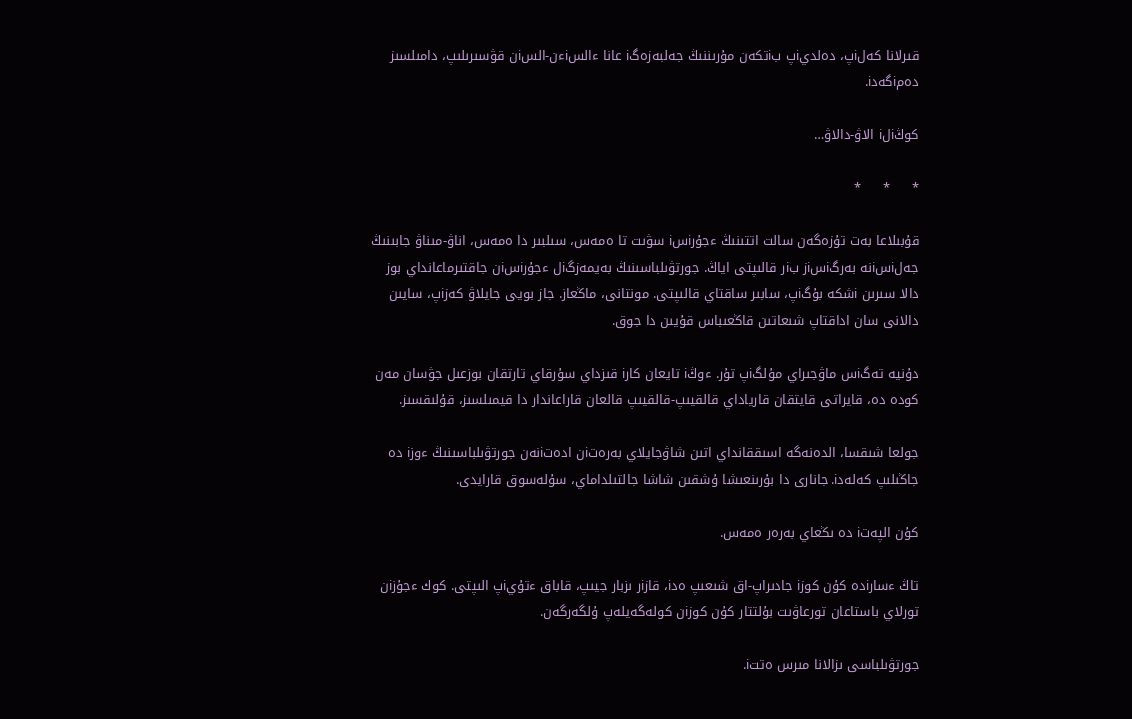قىرلانا كەلiپ، دەلديiپ بiتكەن مۇرىننىڭ جەلبەزەگi عانا ءالسiءن-السiن قۋسىرىلىپ، دامىلسىز دەمiگەدi.

كوڭiلi الاۋ-دالاۋ…

*     *     *

قۇبىلاعا بەت تۇزەگەن سالت اتتىنىڭ ءجۇرiسi سۋىت تا ەمەس، سىلبىر دا ەمەس، اناۋ-مىناۋ جابىنىڭ جەلiسiنە بەرگiسiز بiر قالىپتى اياڭ. جورتۋىلباسىنىڭ بەيمەزگiل ءجۇرiسiن جاقتىرماعانداي بوز دالا سىرىن iشكە بۇگiپ، سابىر ساقتاي قالىپتى. مونتانى، ماڭعاز. جاز بويى جايلاۋ كەزiپ، سايىن دالانى سان اداقتاپ شىعاتىن قاڭعىباس قۇيىن دا جوق.

دۇنيە تەگiس ماۋجىراي مۇلگiپ تۇر. ءوڭi تايعان كارi قىزداي سۇرقاي تارتقان بوزعىل جۋسان مەن كودە دە، قايراتى قايتقان قارياداي قالقيىپ-قالقيىپ قالعان قاراعاندار دا قيمىلسىز، قۇلىقسىز.

جولعا شىقسا، الدەنەگە اسىققانداي اتىن شاۋجايلاي بەرەتiن ادەتiنەن جورتۋىلباسىنىڭ ءوزi دە جاڭىلىپ كەلەدi. جانارى دا بۇرىنعىشا ۇشقىن شاشا جالتىلداماي، سۇلەسوق قارايدى.

كۇن الپەتi دە ىڭعاي بەرەر ەمەس.

تاڭ ءسارiدە كۇن كوزi جادىراپ-اق شىعىپ ەدi، قازiر ىزبار جيىپ، قاباق ءتۇيiپ الىپتى. كوك ءجۇزiن تورلاي باستاعان تورعاۋىت بۇلتتار كۇن كوزiن كولەگەيلەپ ۇلگەرگەن.

جورتۋىلباسى ىزالانا مىرس ەتتi.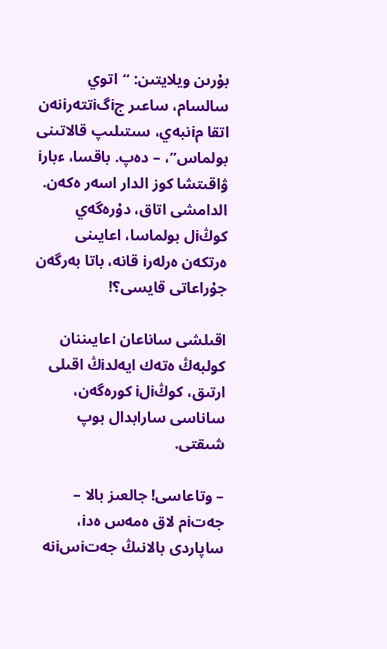بۇرىن ويلايتىن: “اتوي سالسام، ساعىر جiگiتتەرiنەن اتقا مiنبەي، سىتىلىپ قالاتىنى بولماس”، – دەپ. باقسا، ءبارi ۋاقىتشا كوز الدار اسەر ەكەن. الدامشى اتاق، دۇرەگەي كوڭiل بولماسا، اعايىنى ەرتكەن ەرلەرi قانە، باتا بەرگەن جۇراعاتى قايسى؟!

اقىلشى ساناعان اعايىننان كولبەڭ ەتەك ايەلدiڭ اقىلى ارتىق، كوڭiلi كورەگەن، ساناسى سارابدال بوپ شىقتى.

– وتاعاسى! جالعىز بالا – جەتiم لاق ەمەس ەدi، ساپاردى بالانىڭ جەتiسiنە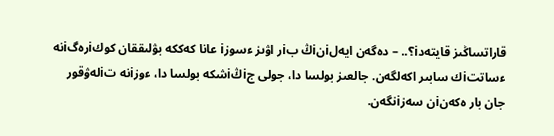قاراتساڭىز قايتەدi؟.. – دەگەن ايەلiنiڭ بiر اۋىز ءسوزi عانا كەككە بۋلىققان كوكiرەگiنە ءساتتiك سابىر اكەلگەن. جالعىز بولسا دا، جولى جiڭiشكە بولسا دا، ءوزiنە تiلەۋقور جان بار ەكەنiن سەزiنگەن.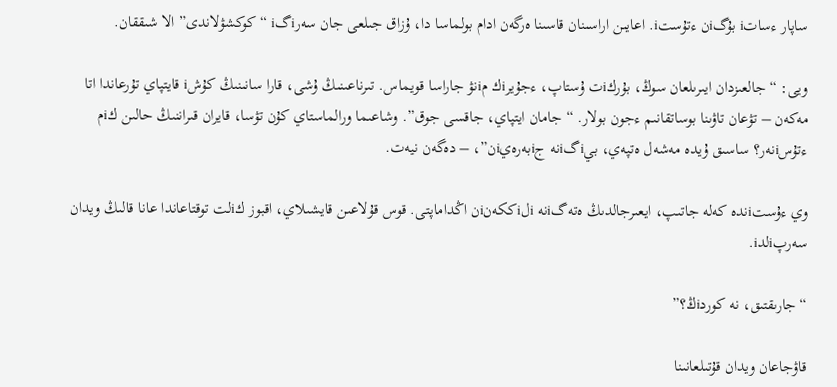ساپار ءساتi بۇگiن ءتۇستi. اعايىن اراسىنان قاسىنا ەرگەن ادام بولماسا دا، ۇزاق جىلعى جان سەرiگi “كوكشۋلاندى” الا شىققان.

ويى: “جالعىزدان ايىرىلعان سوڭ، بۇركiت ۇستاپ، ءجۇيرiك مiنۋ جاراسا قويماس. تىرناعىنىڭ ۇشى، قارا سانىنىڭ كۇشi قايتپاي تۇرعاندا اتا مەكەن – تۋعان تاۋىنا بوساتقانىم ءجون بولار. “جامان ايتپاي، جاقسى جوق”. وشاعىما ورالماستاي كۇن تۋسا، قايران قىراننىڭ حالىن كiم ءتۇسiنەر؟ ساسىق ۇيدە مەشەل ەتپەي، بيiگiنە جiبەرەيiن”، – دەگەن نيەت.

وي ءۇستiندە كەلە جاتىپ، ايعىرجالدىڭ ەتەگiنە iلiككەنiن اڭداماپتى. قوس قۇلاعىن قايشىلاي، اقبوز كiلت توقتاعاندا عانا قالىڭ ويدان سەرپiلدi.

“جارىقتىق، نە كوردiڭ؟”

قاۋجاعان ويدان قۇتىلعانىنا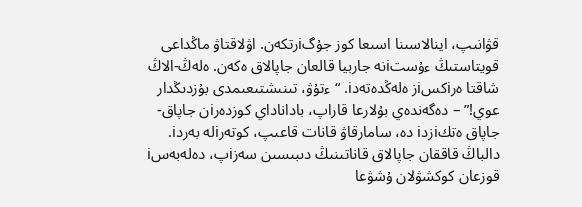قۋانىپ، اينالاسىنا اسىعا كوز جۇگiرتكەن. اۋلاقتاۋ ماڭداعى قويتاستىڭ ءۇستiنە جاربيا قالعان جاپالاق ەكەن. ەلەڭ-الاڭ شاقتا ەرiكسiز ەلەڭدەتەدi. “ءتۇۋ، تىنىشتىعىمدى بۇزدىڭدار عوي!” – دەگەندەي بۇلارعا قاراپ، باداناداي كوزدەرiن جاپاق-جاپاق ەتكiزدi دە، سامارقاۋ قانات قاعىپ، كوتەرiلە بەردi. دالباڭ قاققان جاپالاق قاناتىنىڭ دىبىسىن سەزiپ، دەلەبەسi قوزعان كوكشۋلان ۇشۋعا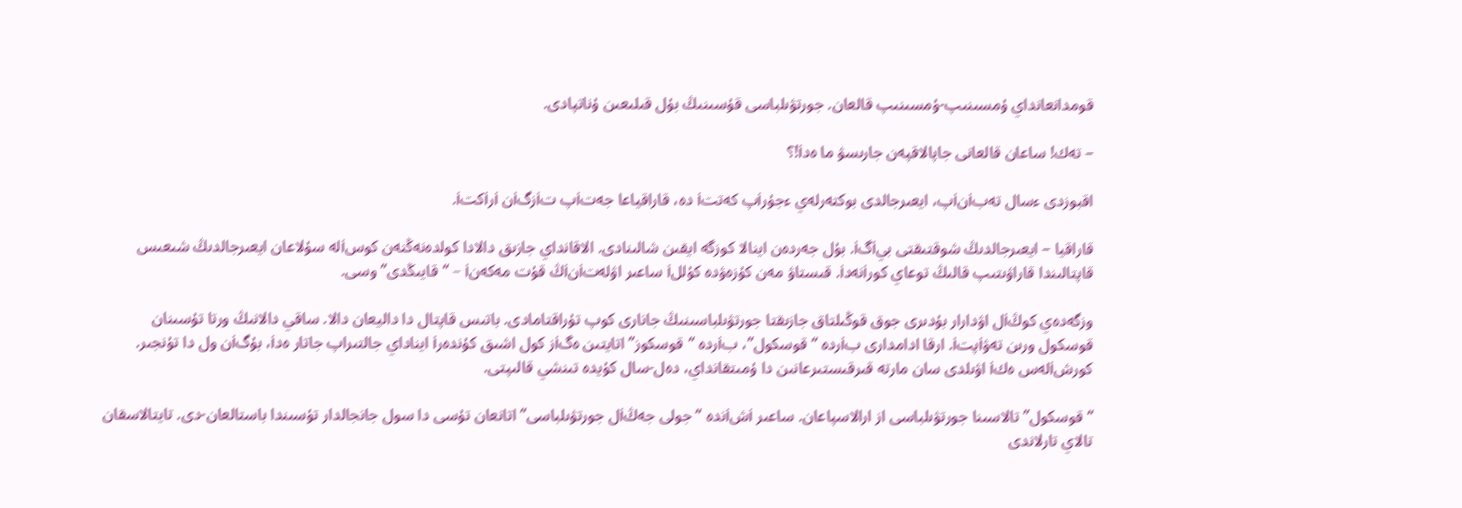قومدانعانداي ۇمسىنىپ-ۇمسىنىپ قالعان. جورتۋىلباسى قۇسىنىڭ بۇل قىلىعىن ۇناتپادى.

– تەك! ساعان قالعانى جاپالاقپەن جارىسۋ ما ەدi!؟

اقبوزدى ءسال تەبiنiپ، ايعىرجالدى بوكتەرلەي ءجۇرiپ كەتتi دە، قاراقياعا جەتiپ تiزگiن iرiكتi.

قاراقيا – ايعىرجالدىڭ شوقتىقتى بيiگi. بۇل جەردەن اينالا كوزگە ايقىن شالىنادى. الاقانداي جازىق دالادا كولدەنەڭنەن كوسiلە سۇلاعان ايعىرجالدىڭ شىعىس قاپتالىندا قاراۋىتىپ قالىڭ توعاي كورiنەدi. قىستاۋ مەن كۇزەۋدە كۇللi ساعىر اۋلەتiنiڭ قۇت مەكەنi – “قايىڭدى” وسى.

وزگەدەي كوڭiل اۋدارار بۇدىرى جوق قوڭىلتاق جازىقتا جورتۋىلباسىنىڭ جانارى كوپ تۇراقتامادى. باتىس قاپتال دا داليعان دالا. ساقي دالانىڭ ورتا تۇسىنان قوسكول ورىن تەۋiپتi. ارقا ادامدارى بiردە “قوسكول”، بiردە “قوسكوز” اتايتىن ەگiز كول اشىق كۇندەرi ايناداي جالتىراپ جاتار ەدi، بۇگiن ول دا تۇنجىر. كورشiلەس ەكi اۋىلدى سان مارتە قىرقىستىرعانىن دا ۇمىتقانداي، دەل-سال كۇيدە تىنشي قالىپتى.

“قوسكول” تالاسىنا جورتۋىلباسى از ارالاسپاعان. ساعىر iشiندە “جولى جەڭiل جورتۋىلباسى” اتانعان تۇسى دا سول جانجالدار تۇسىندا باستالعان-دى. تايتالاسقان تالاي تارلاندى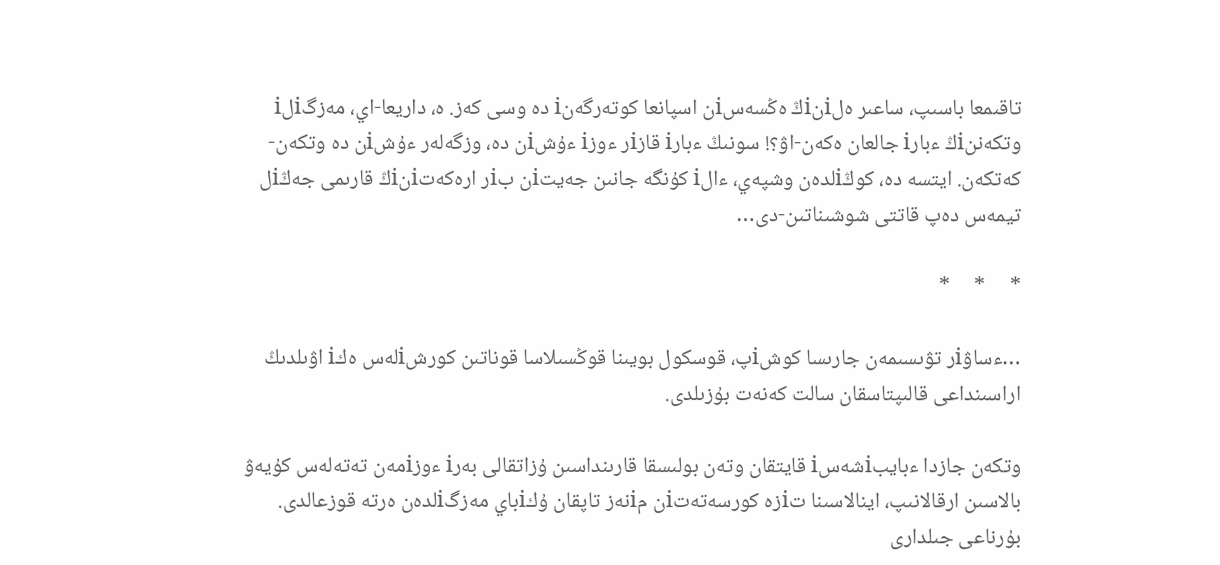تاقىمعا باسىپ، ساعىر ەلiنiڭ ەڭسەسiن اسپانعا كوتەرگەنi دە وسى كەز. ە، داريعا-اي، مەزگiلi وتكەننiڭ ءبارi جالعان ەكەن-اۋ؟! سونىڭ ءبارi قازiر ءوزi ءۇشiن دە، وزگەلەر ءۇشiن دە وتكەن-كەتكەن. ايتسە دە، كوڭiلدەن وشپەي، ءالi كۇنگە جانىن جەيتiن بiر ارەكەتiنiڭ قارىمى جەڭiل تيمەس دەپ قاتتى شوشىناتىن-دى…

*     *     *

…ءساۋiر تۋىسىمەن جارىسا كوشiپ، قوسكول بويىنا قوڭسىلاسا قوناتىن كورشiلەس ەكi اۋىلدىڭ اراسىنداعى قالىپتاسقان سالت كەنەت بۇزىلدى.

وتكەن جازدا ءبايبiشەسi قايتقان وتەن بولىسقا قارىنداسىن ۇزاتقالى بەرi ءوزiمەن تەتەلەس كۇيەۋ بالاسىن ارقالانىپ، اينالاسىنا تiزە كورسەتەتiن مiنەز تاپقان ۇكiباي مەزگiلدەن ەرتە قوزعالدى. بۇرناعى جىلدارى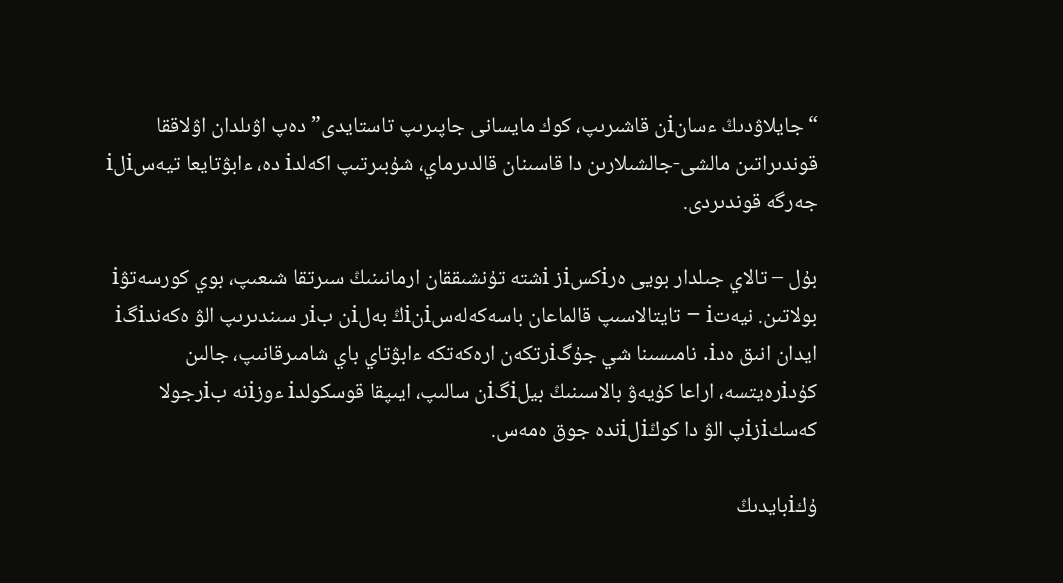“جايلاۋدىڭ ءسانiن قاشىرىپ، كوك مايسانى جاپىرىپ تاستايدى” دەپ اۋىلدان اۋلاققا قوندىراتىن مالشى-جالشىلارىن دا قاسىنان قالدىرماي، شۇبىرتىپ اكەلدi دە، ءابۋتايعا تيەسiلi جەرگە قوندىردى.

بۇل – تالاي جىلدار بويى ەرiكسiز iشتە تۇنشىققان ارمانىنىڭ سىرتقا شىعىپ، بوي كورسەتۋi بولاتىن. نيەتi – تايتالاسىپ قالماعان باسەكەلەسiنiڭ بەلiن بiر سىندىرىپ الۋ ەكەندiگi ايدان انىق ەدi. نامىسىنا شي جۇگiرتكەن ارەكەتكە ءابۋتاي باي شامىرقانىپ، جالىن كۇدiرەيتسە، اراعا كۇيەۋ بالاسىنىڭ بيلiگiن سالىپ، ايىپقا قوسكولدi ءوزiنە بiرجولا كەسكiزiپ الۋ دا كوڭiلiندە جوق ەمەس.

ۇكiبايدىڭ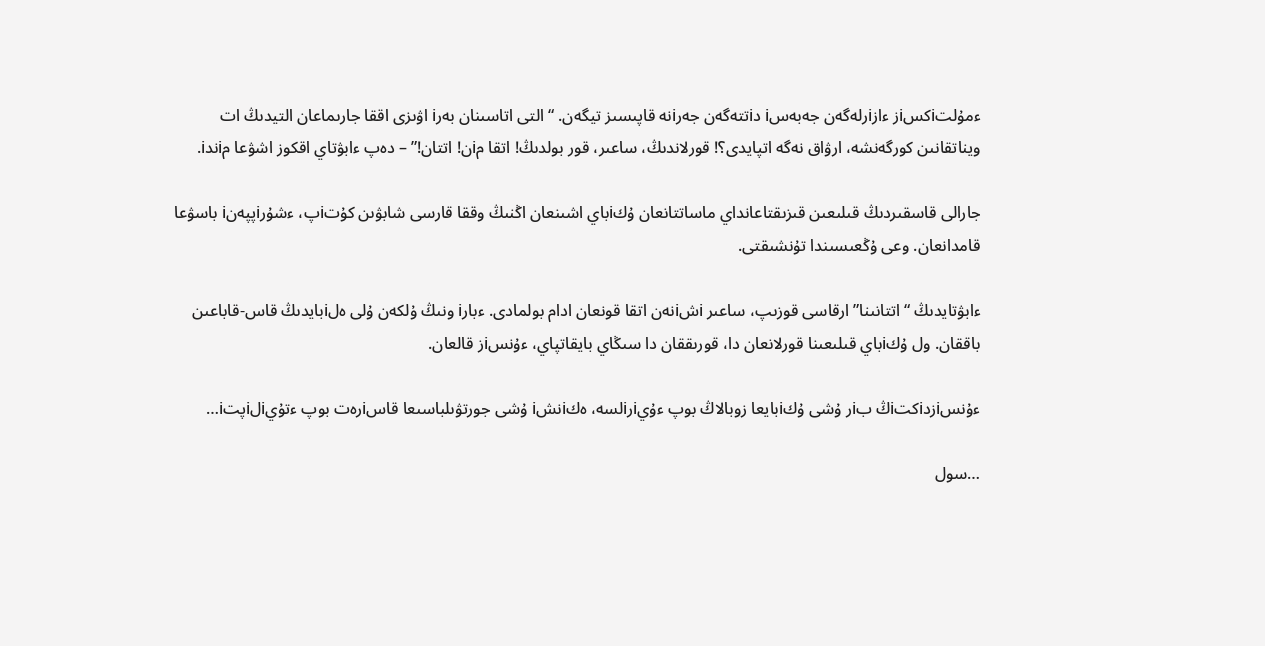ءمۇلتiكسiز ءازiرلەگەن جەبەسi دiتتەگەن جەرiنە قاپىسىز تيگەن. “التى اتاسىنان بەرi اۋىزى اققا جارىماعان التيدىڭ ات ويناتقانىن كورگەنشە، ارۋاق نەگە اتپايدى؟! قورلاندىڭ، ساعىر، قور بولدىڭ! اتقا مiن! اتتان!” – دەپ ءابۋتاي اقكوز اشۋعا مiندi.

جارالى قاسقىردىڭ قىلىعىن قىزىقتاعانداي ماساتتانعان ۇكiباي اشىنعان اڭنىڭ وققا قارسى شابۋىن كۇتiپ، ءشۇرiپپەنi باسۋعا قامدانعان. وعى ۇڭعىسىندا تۇنشىقتى.

ءابۋتايدىڭ “اتتانىنا” ارقاسى قوزىپ، ساعىر iشiنەن اتقا قونعان ادام بولمادى. ءبارi ونىڭ ۇلكەن ۇلى ەلiبايدىڭ قاس-قاباعىن باققان. ول ۇكiباي قىلىعىنا قورلانعان دا، قورىققان دا سىڭاي بايقاتپاي، ءۇنسiز قالعان.

ءۇنسiزدiكتiڭ بiر ۇشى ۇكiبايعا زوبالاڭ بوپ ءۇيiرiلسە، ەكiنشi ۇشى جورتۋىلباسىعا قاسiرەت بوپ ءتۇيiلiپتi…

…سول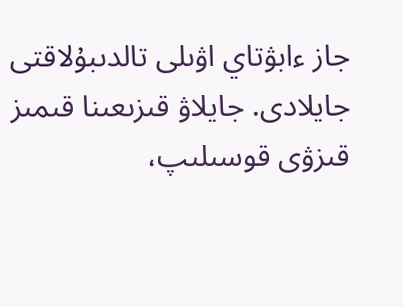جاز ءابۋتاي اۋىلى تالدىبۇلاقتى جايلادى. جايلاۋ قىزىعىنا قىمىز قىزۋى قوسىلىپ،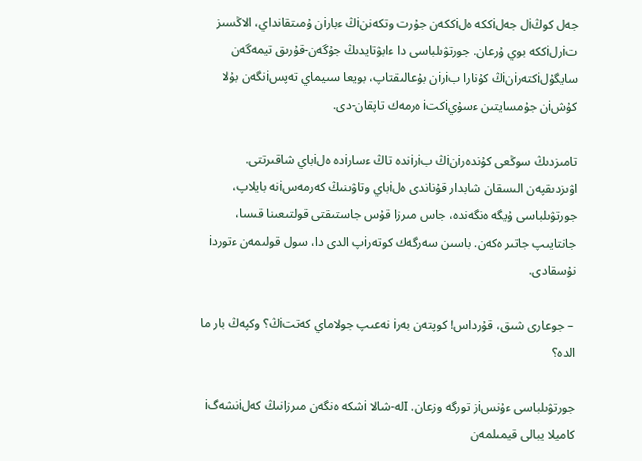جەل كوڭiل جەلiككە ەلiككەن جۇرت وتكەننiڭ ءبارiن ۇمىتقانداي، الاڭسىز تiرلiككە بوي ۇرعان. جورتۋىلباسى دا ءابۋتايدىڭ جۇگەن-قۇرىق تيمەگەن سايگۇلiكتەرiنiڭ كۇنارا بiرiن بۇعالىقتاپ، بويعا سىيماي تەپسiنگەن بۇلا كۇشiن جۇمسايتىن ءسۇيiكتi ەرمەك تاپقان-دى.

تامىزدىڭ سوڭعى كۇندەرiنiڭ بiرiندە تاڭ ءسارiدە ەلiباي شاقىرتتى. اۋىزدىقپەن الىسقان شابدار قۇناندى ەلiباي وتاۋىنىڭ كەرمەسiنە بايلاپ، جورتۋىلباسى ۇيگە ەنگەندە، جاس مىرزا قۇس جاستىقتى قولتىعىنا قىسا، جانتايىپ جاتىر ەكەن. باسىن سەرگەك كوتەرiپ الدى دا، سول قولىمەن ءتوردi نۇسقادى.

 – جوعارى شىق، قۇرداس! كوپتەن بەرi نەعىپ جولاماي كەتتiڭ؟ وكپەڭ بار ما الدە؟

جورتۋىلباسى ءۇنسiز تورگە وزعان. Iلە-شالا iشكە ەنگەن مىرزانىڭ كەلiنشەگi كاميلا يبالى قيمىلمەن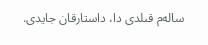سالەم قىلدى دا، داستارقان جايدى.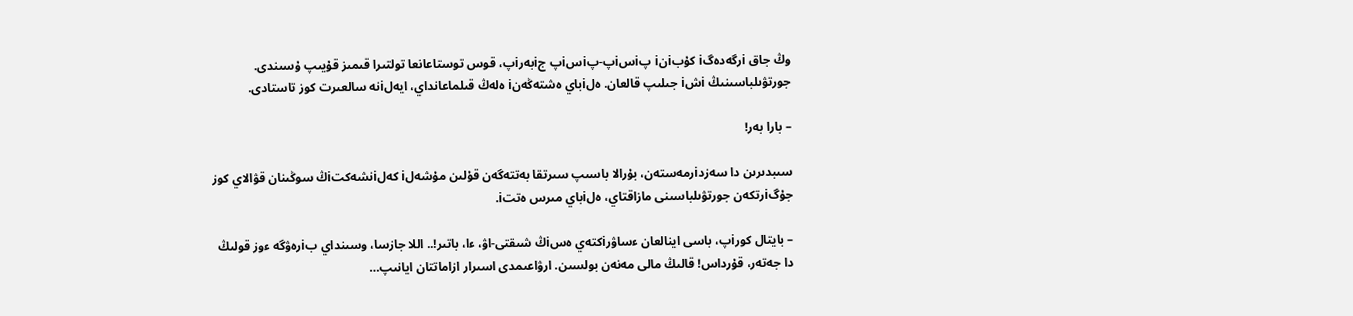وڭ جاق iرگەدەگi كۇبiنi پiسiپ-پiسiپ جiبەرiپ، قوس توستاعانعا تولتىرا قىمىز قۇيىپ ۇسىندى. جورتۋىلباسىنىڭ iشi جىلىپ قالعان. ەلiباي ەشتەڭەنi ەلەڭ قىلماعانداي، ايەلiنە سالعىرت كوز تاستادى.

– بارا بەر!

سىبدىرىن دا سەزدiرمەستەن، بۇرالا باسىپ سىرتقا بەتتەگەن قۇلىن مۇشەلi كەلiنشەكتiڭ سوڭىنان قۋالاي كوز جۇگiرتكەن جورتۋىلباسىنى مازاقتاي، ەلiباي مىرس ەتتi.

– بايتال كورiپ، باسى اينالعان ءساۋرiكتەي ەسiڭ شىقتى-اۋ، ءا، باتىر!.. اللا جازسا، وسىنداي بiرەۋگە ءوز قولىڭ دا جەتەر، قۇرداس! قالىڭ مالى مەنەن بولسىن. ارۋاعىمدى اسىرار ازاماتتان ايانىپ…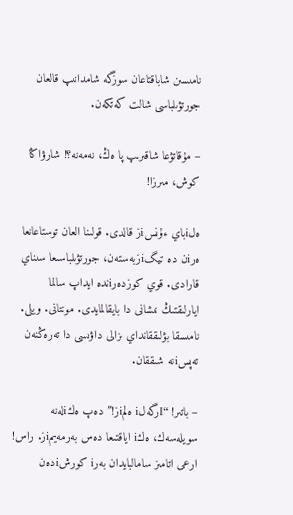نامىسىن شاباقتاعان سوزگە شامدانىپ قالعان جورتۋىلباسى شالت كەتكەن.

– مۇقاتۋعا شاقىرىپ پا ەڭ، نەمەنە؟! شارۋاڭا كوش، مىرزا!

ەلiباي ءۇنسiز قالدى. قولىنا العان توستاعانعا ەرiن دە تيگiزبەستەن، جورتۋىلباسىعا سىناي قارادى. قوي كوزدەرiندە ايداپ سالما ايارلىقتىڭ نىشانى دا بايقالمايدى. مونتانى. ويلى. نامىسقا بۋلىققانداي ىزالى داۋىسى دا تەرەڭنەن تەپسiنە شىققان.

– باتىر! “Iرگەلi ەلمiز!” دەپ ەكiلەنە سويلەسەك، ەكi اياقتىعا دەس بەرمەيمiز. راس! ارعى اتامىز سامالبايدان بەرi كورشiدەن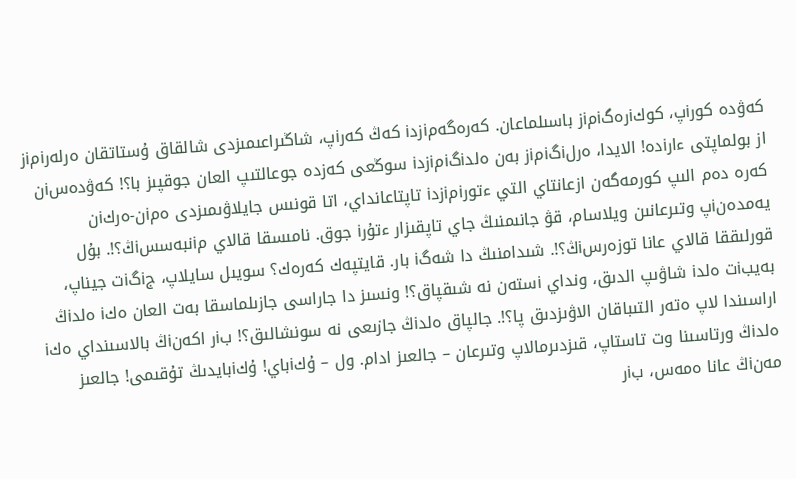كەۋدە كورiپ، كوكiرەگiمiز باسىلماعان. كەرەگەمiزدi كەڭ كەرiپ، شاڭىراعىمىزدى شالقاق ۇستاتقان ەرلەرiمiز از بولماپتى ءارiدە! الايدا، ەرلiگiمiز بەن ەلدiگiمiزدi سوڭعى كەزدە جوعالتىپ العان جوقپىز با؟! كەۋدەسiن كەرە دەم الىپ كورمەگەن ازعانتاي التي ءتورiمiزدi تاپتاعانداي، اتا قونىس جايلاۋىمىزدى ەمiن-ەركiن يەمدەنiپ وتىرعانىن ويلاسام، قۋ جانىمنىڭ جاي تاپقىزار ءتۇرi جوق. نامىسقا قالاي مiنبەسسiڭ؟!. بۇل قورلىققا قالاي عانا توزەرسiڭ؟!. شىدامنىڭ دا شەگi بار. قايتپەك كەرەك؟ سويىل سايلاپ، جiگiت جيناپ، بەيبiت ەلدi شاۋىپ الدىق، ونداي iستەن نە شىقپاق؟! ونسىز دا جاراسى جازىلماسقا بەت العان ەكi ەلدiڭ اراسىندا لاپ ەتەر التىباقان الاۋىزدىق پا؟!. جالپاق ەلدiڭ جازىعى نە سونشالىق؟! بiر اكەنiڭ بالاسىنداي ەكi ەلدiڭ ورتاسىنا وت تاستاپ، قىزدىرمالاپ وتىرعان – جالعىز ادام. ول – ۇكiباي! ۇكiبايدىڭ تۇقىمى! جالعىز مەنiڭ عانا ەمەس، بiر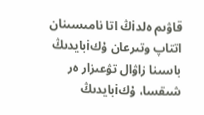قاۋىم ەلدiڭ اتا نامىسىنان اتتاپ وتىرعان ۇكiبايدىڭ باسىنا زاۋال تۋعىزار ەر شىقسا، ۇكiبايدىڭ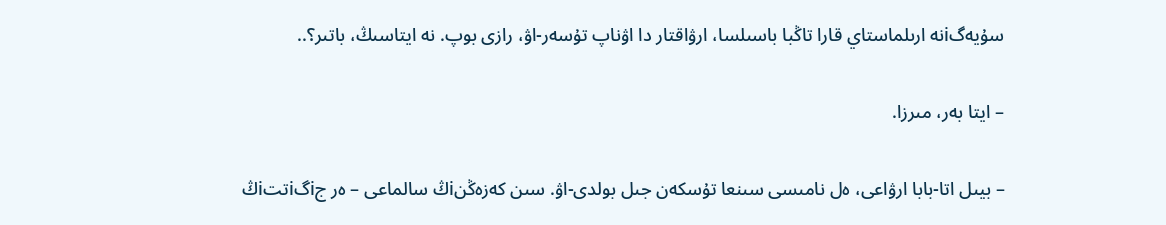سۇيەگiنە ارىلماستاي قارا تاڭبا باسىلسا، ارۋاقتار دا اۋناپ تۇسەر-اۋ، رازى بوپ. نە ايتاسىڭ، باتىر؟..

– ايتا بەر، مىرزا.

– بيىل اتا-بابا ارۋاعى، ەل نامىسى سىنعا تۇسكەن جىل بولدى-اۋ. سىن كەزەڭنiڭ سالماعى – ەر جiگiتتiڭ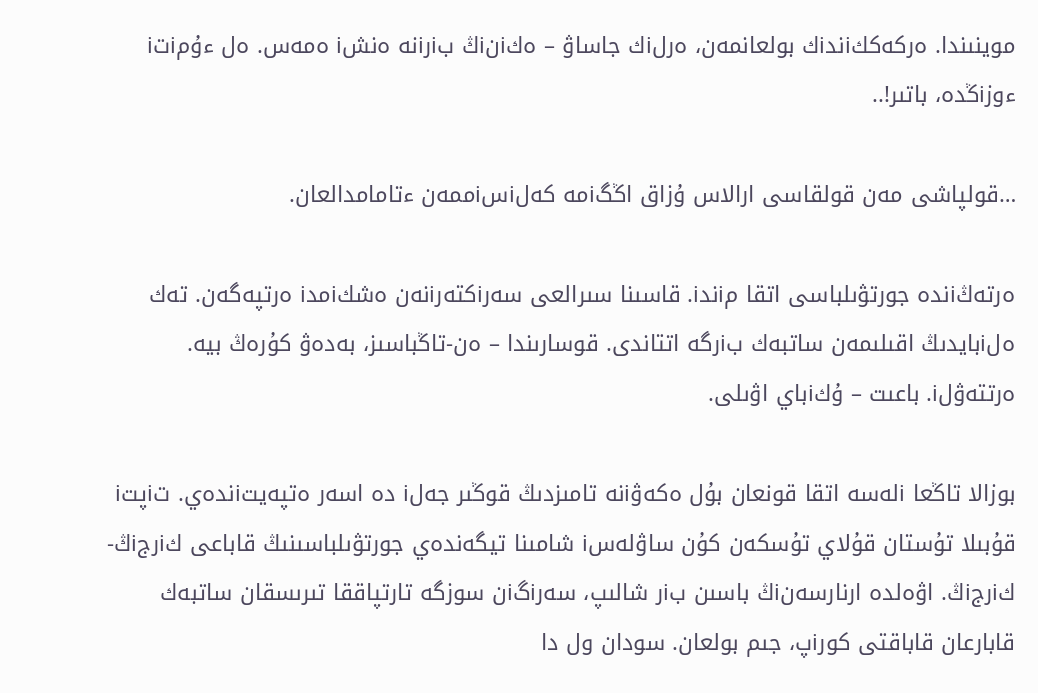موينىندا. ەركەككiندiك بولعانمەن، ەرلiك جاساۋ – ەكiنiڭ بiرiنە ەنشi ەمەس. ەل ءۇمiتi ءوزiڭدە، باتىر!..

…قولپاشى مەن قولقاسى ارالاس ۇزاق اڭگiمە كەلiسiممەن ءتامامدالعان.

ەرتەڭiندە جورتۋىلباسى اتقا مiندi. قاسىنا سىرالعى سەرiكتەرiنەن ەشكiمدi ەرتپەگەن. تەك ەلiبايدىڭ اقىلىمەن ساتبەك بiرگە اتتاندى. قوسارىندا – ەن-تاڭباسىز، بەدەۋ كۇرەڭ بيە. ەرتتەۋلi. باعىت – ۇكiباي اۋىلى.

بوزالا تاڭعا iلەسە اتقا قونعان بۇل ەكەۋiنە تامىزدىڭ قوڭىر جەلi دە اسەر ەتپەيتiندەي. تiپتi قۇبىلا تۇستان قۇلاي تۇسكەن كۇن ساۋلەسi شامىنا تيگەندەي جورتۋىلباسىنىڭ قاباعى كiرجiڭ-كiرجiڭ. اۋەلدە ارنارسەنiڭ باسىن بiر شالىپ، سەرiگiن سوزگە تارتپاققا تىرىسقان ساتبەك قابارعان قاباقتى كورiپ، جىم بولعان. سودان ول دا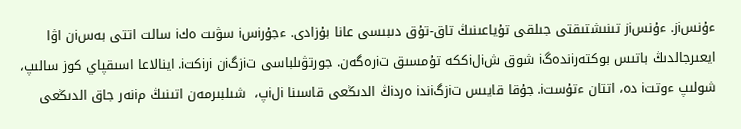ءۇنسiز. ءۇنسiز تىنىشتىقتى جىلقى تۇياعىنىڭ تاق-تۇق دىبىسى عانا بۇزادى. ءجۇرiسi سۋىت ەكi سالت اتتى بەسiن اۋا ايعىرجالدىڭ باتىس بوكتەرiندەگi شوق شiلiككە تۇمسىق تiرەگەن. جورتۋىلباسى تiزگiن iرiكتi. اينالاعا اسىقپاي كوز سالىپ، شولىپ ءوتتi دە، اتتان ءتۇستi. جۇقا قايىس تiزگiندi ەردiڭ الدىڭعى قاسىنا iلiپ،  شىلبىرمەن اتىنىڭ مiنەر جاق الدىڭعى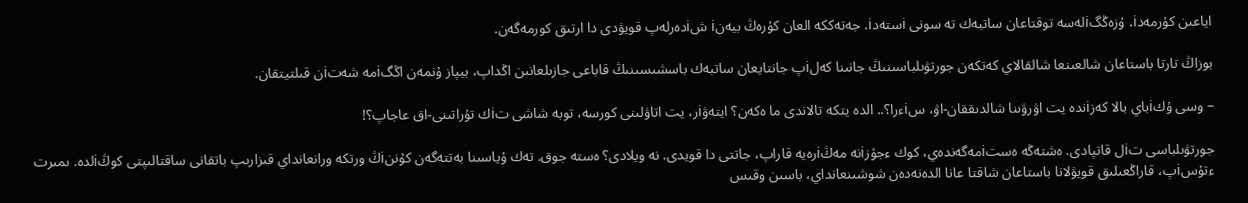اياعىن كۇرمەدi. ۇزەڭگiلەسە توقتاعان ساتبەك تە سونى iستەدi. جەتەككە العان كۇرەڭ بيەنi شiدەرلەپ قويۋدى دا ارتىق كورمەگەن.

بوزاڭ تارتا باستاعان شالعىنعا شالقالاي كەتكەن جورتۋىلباسىنىڭ جانىنا كەلiپ جانتايعان ساتبەك باسشىسىنىڭ قاباعى جازىلعانىن اڭداپ، بيپاز ۇنمەن اڭگiمە شەتiن قىلتيتقان.

– وسى ۇكiباي بالا كەزiندە يت اۋرۋىنا شالدىققان-اۋ، سiءرا؟.. الدە يتكە تالاندى ما ەكەن؟ ايتەۋiر، يت اتاۋلىنى كورسە، توبە شاشى تiك تۇراتىنى-اق عاجاپ؟!

جورتۋىلباسى تiل قاتپادى. ەشتەڭە ەستiمەگەندەي، كوك ءجۇزiنە مەڭiرەيە قاراپ، جاتتى دا قويدى. نە ويلادى؟ ەستە جوق. تەك ۇياسىنا بەتتەگەن كۇننiڭ ورتكە ورانعانداي قىزارىپ باتقانى ساقتالىپتى كوڭiلدە. ىمىرت ءتۇسiپ، قاراڭعىلىق قويۋلانا باستاعان شاقتا عانا الدەنەدەن شوشىنعانداي، باسىن وقىس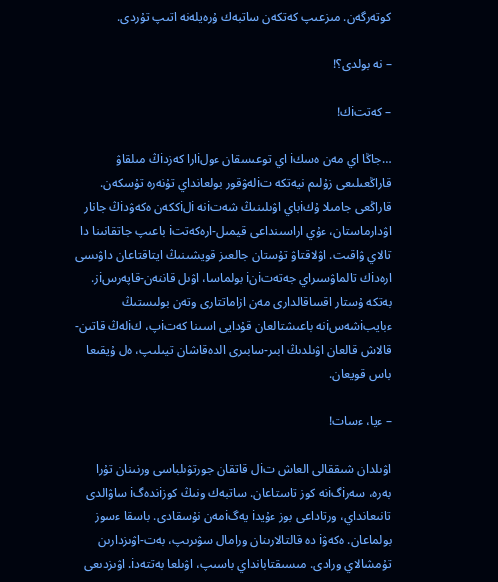كوتەرگەن. مىزعىپ كەتكەن ساتبەك ۇرەيلەنە اتىپ تۇردى.

– نە بولدى؟!

– كەتتiك!

…جاڭا اي مەن ەسكi اي توعىسقان ءولiارا كەزدiڭ مىلقاۋ قاراڭعىلىعى زۇلىم نيەتكە تiلەۋقور بولعانداي تۇنەرە تۇسكەن. قاراڭعى جامىلا ۇكiباي اۋىلىنىڭ شەتiنە iلiككەن ەكەۋدiڭ جانار اۋدارماستان، ءۇي اراسىنداعى قيمىل-ارەكەتتi باعىپ جاتقانىنا دا تالاي ۋاقىت. اۋلاقتاۋ تۇستان جالعىز قويشىنىڭ ايتاقتاعان داۋىسى ارەدiك تالماۋسىراي جەتەتiنi بولماسا، اۋىل قاننەن-قاپەرسiز. بەتكە ۇستار اقساقالدارى مەن ازاماتتارى وتەن بولىستىڭ ءبايبiشەسiنە باعىشتالعان قۇدايى اسىنا كەتiپ، كiلەڭ قاتىن-قالاش قالعان اۋىلدىڭ ابىر-سابىرى الدەقاشان تيىلىپ، ەل ۇيقىعا باس قويعان.

– ءيا، ءسات!

اۋىلدان شىققالى العاش تiل قاتقان جورتۋىلباسى ورنىنان تۇرا بەرە، سەرiگiنە كوز تاستاعان. ساتبەك ونىڭ كوزiندەگi ساۋالدى تانىعانداي، ورتاداعى بوز ءۇيدi يەگiمەن نۇسقادى. باسقا ءسوز بولماعان. ەكەۋi دە قالتالارىنان ورامال سۋىرىپ، بەت-اۋىزدارىن تۇمشالاي ورادى. مىسىقتابانداي باسىپ، اۋىلعا بەتتەدi. اۋىزدىعى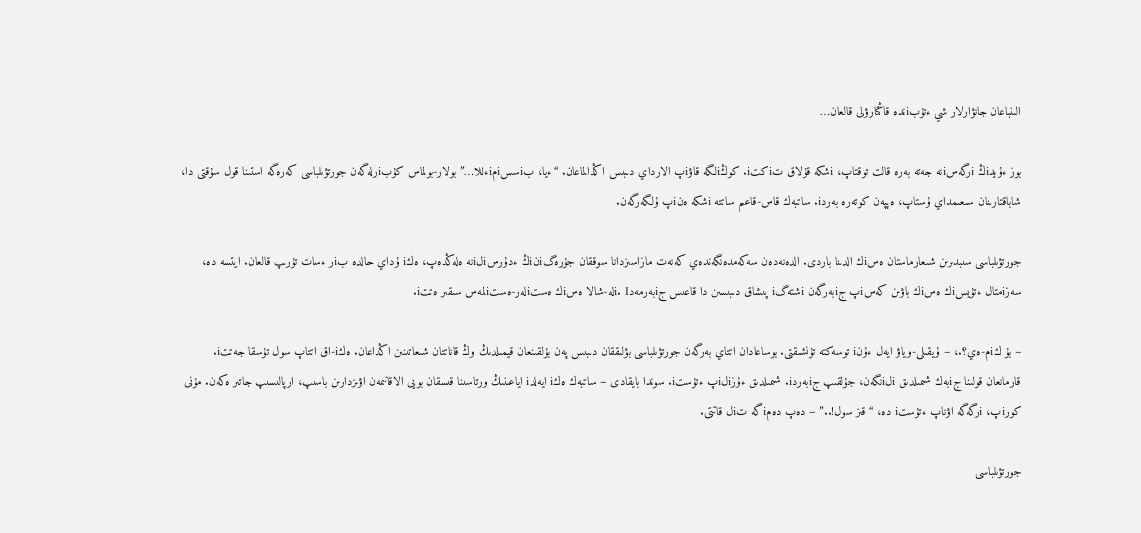الىنباعان جانۋارلار شي ءتۇبiندە قاڭتارۋلى قالعان…

بوز ءۇيدiڭ iرگەسiنە جەتە بەرە قالت توقتاپ، iشكە قۇلاق تiكتi. كوڭiلگە قاۋiپ الارداي دىبىس اڭدالماعان. “ءيا، بiسسiمiءللا…” بولار-بولماس كۇبiرلەگەن جورتۋىلباسى كەرەگە استىنا قول سۇقتى دا، شاباقتارىنان سىعىمداي ۇستاپ، ەپپەن كوتەرە بەردi. ساتبەك قاس-قاعىم ساتتە iشكە ەنiپ ۇلگەرگەن.

جورتۋىلباسى سىبدىرىن شىعارماستان ەسiك الدىنا باردى. الدەنەدەن سەكەمدەنگەندەي كەنەت مازاسىزدانا سوققان جۇرەگiنiڭ ءدۇرسiلiنە ەلەڭدەپ، ەكi ۇداي حالدە بiر ءسات تۇرىپ قالعان. ايتسە دە، سەزiمتال ءتۇيسiك ەسiك باۋىن كەسiپ جiبەرگەن iشتەگi پىشاق دىبىسىن دا قاعىس جiبەرمەدi. Iلە-شالا ەسiك ەستiلەر-ەستiلمەس سىقىر ەتتi.

– بۇ كiم-ەي؟.، – ۇيقىلى-وياۋ ايەل ءۇنi توسەكتە تۇنشىقتى. بوساعادان اتتاي بەرگەن جورتۋىلباسى بۋلىققان دىبىس پەن بۇلقىنعان قيمىلدىڭ وڭ قاناتتان شىعاتىنىن اڭداعان. ەكi-اق اتتاپ سول تۇسقا جەتتi. قارمانعان قولىنا جiبەك شىمىلدىق iلiنگەن، جۇلقىپ جiبەردi. شىمىلدىق ءۇزiلiپ ءتۇستi. سوندا بايقادى – ساتبەك ەكi ايەلدi اياعىنىڭ ورتاسىنا قىسقان بويى الاقانىمەن اۋىزدارىن باسىپ، ارپالىسىپ جاتىر ەكەن. مۇنى كورiپ، iرگەگە اۋناپ ءتۇستi دە، “قىز سول!..” – دەپ دەمiگە تiل قاتتى.

جورتۋىلباسى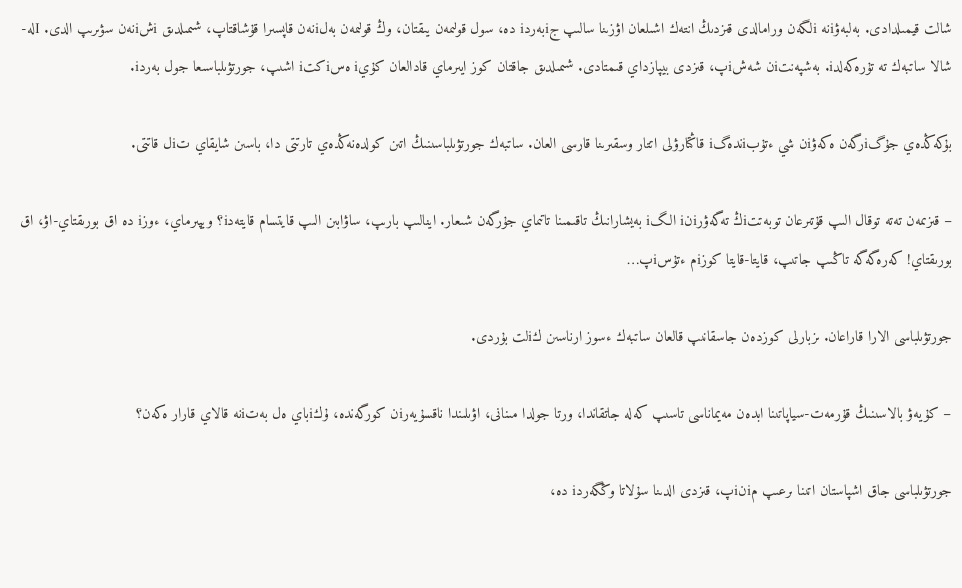شالت قيمىلدادى. بەلبەۋiنە iلگەن ورامالدى قىزدىڭ انتەك اشىلعان اۋزىنا سالىپ جiبەردi دە، سول قولىمەن يىقتان، وڭ قولىمەن بەلiنەن قاپسىرا قۇشاقتاپ، شىمىلدىق iشiنەن سۋىرىپ الدى. Iلە-شالا ساتبەك تە تۇرەكەلدi. بەشپەنتiن شەشiپ، قىزدى بيپازداي قىمتادى. شىمىلدىق جاقتان كوز ايىرماي قادالعان كۇيi ەسiكتi اشىپ، جورتۋىلباسىعا جول بەردi.

بۇكەڭدەي جۇگiرگەن ەكەۋiن شي ءتۇبiندەگi قاڭتارۋلى اتتار وسقىرىنا قارسى العان. ساتبەك جورتۋىلباسىنىڭ اتىن كولدەنەڭدەي تارتتى دا، باسىن شايقاي تiل قاتتى.

– قىزىمەن تەتە توقال الىپ قۇتىرعان توبەتتiڭ تەگەۋرiنi الگi بەيشارانىڭ تاقىمىنا تاتىماي جۇرگەن شىعار. اينالىپ بارىپ، ساۋابىن الىپ قايتسام قايتەدi؟ ويپىرماي، ءوزi دە اق بورىقتاي-اۋ، اق بورىقتاي! كەرەگەگە تاڭىپ جاتىپ، قايتا-قايتا كوزiم ءتۇسiپ…

جورتۋىلباسى الارا قاراعان. ىزبارلى كوزدەن جاسقانىپ قالعان ساتبەك ءسوز ارناسىن كiلت بۇردى.

– كۇيەۋ بالاسىنىڭ قۇرمەت-سياپاتىنا ابدەن مەيماناسى تاسىپ كەلە جاتقاندا، ورتا جولدا مىنانى، اۋىلىندا ناقسۇيەرiن كورگەندە، ۇكiباي ەل بەتiنە قالاي قارار ەكەن؟

جورتۋىلباسى جاق اشپاستان اتىنا ىرعىپ مiنiپ، قىزدى الدىنا سۇلاتا وڭگەردi دە،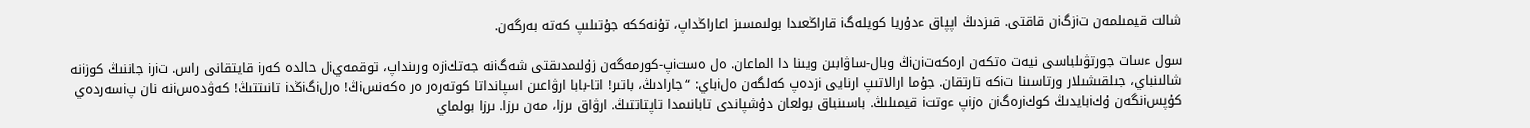شالت قيمىلمەن تiزگiن قاقتى. قىزدىڭ اپپاق ءدۇريا كويلەگi قاراڭعىدا بولىمسىز اعاراڭداپ، تۇنەككە جۇتىلىپ كەتە بەرگەن.

سول ءسات جورتۋىلباسى نيەت ەتكەن ارەكەتiنiڭ وبال-ساۋابىن ويىنا دا الماعان. ەل ەستiپ-كورمەگەن زۇلىمدىقتى شەگiنە جەتكiزە ورىنداپ، توقمەيiل حالدە كەرi قايتقانى راس. تiرi جاننىڭ كوزiنە شالىنباي، جىلقىشىلار ورتاسىنا تiكە تارتقان. جۇما ارالاتىپ ارنايى iزدەپ كەلگەن ەلiباي: “جارادىڭ، باتىر! اتا-بابا ارۋاعىن اسپانداتا كوتەرەر ەر ەكەنسiڭ! ەرلiگiڭدi تانىتتىڭ! كەۋدەسiنە نان پiسەردەي كۇپسiنگەن ۇكiبايدىڭ كوكiرەگiن ەزiپ ءوتتi قيمىلىڭ. باسىنباق بولعان دۇشپاندى تابانىمدا تاپتاتتىڭ. ارۋاق ىرزا، مەن ىرزا. ىرزا بولماي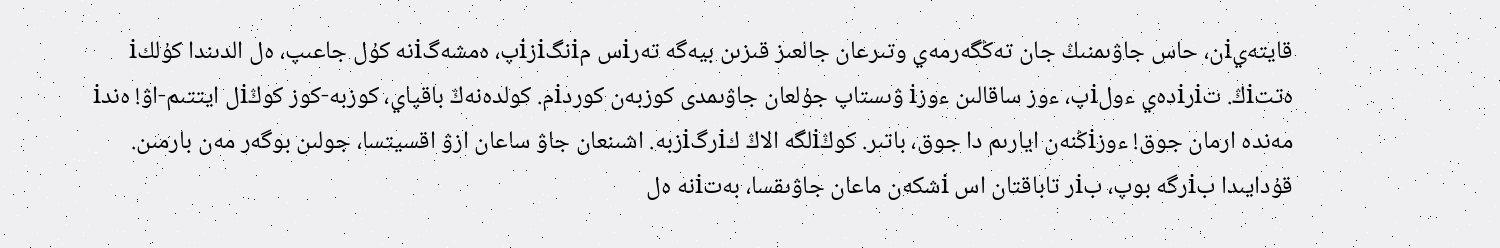قايتەيiن، حاس جاۋىمنىڭ جان تەڭگەرمەي وتىرعان جالعىز قىزىن بيەگە تەرiس مiنگiزiپ، ەمشەگiنە كۇل جاعىپ، ەل الدىندا كۇلكi ەتتiڭ. تiرiدەي ءولiپ، ءوز ساقالىن ءوزi ۋىستاپ جۇلعان جاۋىمدى كوزبەن كوردiم. كولدەنەڭ باقپاي، كوزبە-كوز كوڭiل ايتتىم-اۋ! ەندi مەندە ارمان جوق! ءوزiڭنەن ايارىم دا جوق، باتىر. كوڭiلگە الاڭ كiرگiزبە. اشىنعان جاۋ ساعان ازۋ اقسيتسا، جولىن بوگەر مەن بارمىن. قۇدايىدا بiرگە بوپ، بiر تاباقتان اس iشكەن ماعان جاۋىقسا، بەتiنە ەل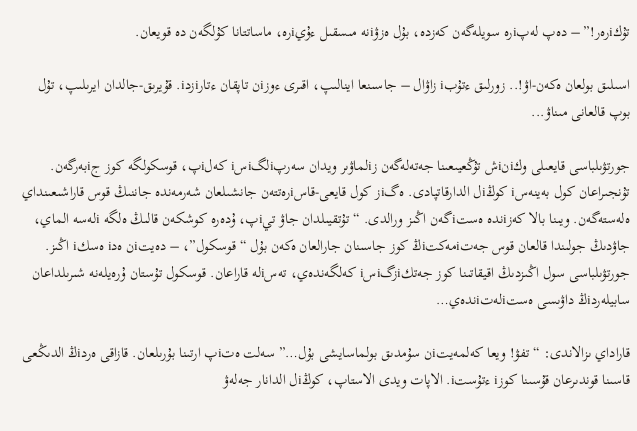تۇكiرەر!” – دەپ لەپiرە سويلەگەن كەزدە، بۇل ەزۋiنە مىسقىل ءۇيiرە، ماساتتانا كۇلگەن دە قويعان.

اسىلىق بولعان ەكەن-اۋ!.. زورلىق ءتۇبi زاۋال – جاسىنعا اينالىپ، اقىرى ءوزiن تاپقان ءتارiزدi. قۇيرىق-جالدان ايرىلىپ، تۇل بوپ قالعانى مىناۋ...

جورتۋىلباسى قايعىلى وكiنiش تۇڭعيىعىنا جەتەلەگەن زiلماۋىر ويدان سەرپiلگiسi كەلiپ، قوسكولگە كوز جiبەرگەن. تۇنجىراعان كول بەينەسi كوڭiل الدارقاتپادى. ەگiز كول قايعى-قاسiرەتتەن جانشىلعان شەرمەندە جاننىڭ قوس قاراشىعىنداي ەلەستەگەن. ويىنا بالا كەزiندە ەستiگەن اڭىز ورالدى. “تۇتقيىلدان جاۋ تيiپ، ۇدەرە كوشكەن قالىڭ ەلگە iلەسە الماي، جاۋدىڭ جولىندا قالعان قوس جەتiمەكتiڭ كوز جاسىنان جارالعان ەكەن بۇل “قوسكول”، – دەيتiن ەدi ەسكi اڭىز. جورتۋىلباسى سول اڭىزدىڭ اقيقاتىنا كوز جەتكiزگiسi كەلگەندەي، تەسiلە قاراعان. قوسكول تۇستان ۇرەيلەنە شىرىلداعان سابيلەردiڭ داۋىسى ەستiلەتiندەي…

قاراداي ىزالاندى: “تفۋ! ويعا كەلمەيتiن سۇمدىق بولماسايشى بۇل…” سەلت ەتiپ ارتىنا بۇرىلعان. قازاقى ەردiڭ الدىڭعى قاسىنا قوندىرعان قۇسىنا كوزi ءتۇستi. الاپات ويدى الاستاپ، كوڭiل الدانار جەلەۋ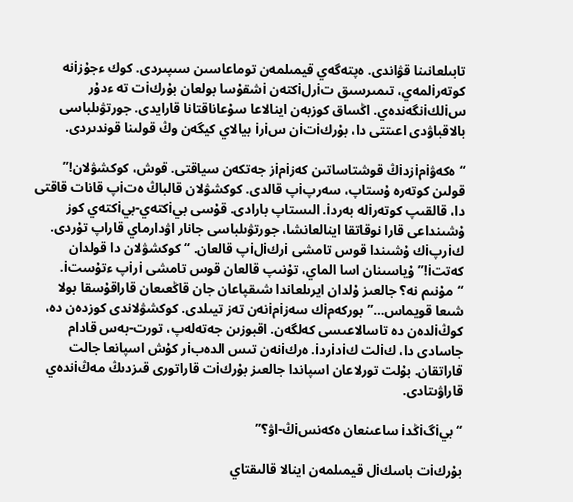تابىلعانىنا قۋاندى. ەپتەگەي قيمىلمەن توماعاسىن سىپىردى. كوك ءجۇزiنە كوتەرiلمەي، تىمىرسىق تiرلiكتەن iشقۇسا بولعان بۇركiت تە ءدۇر سiلكiنگەندەي. اڭساق كوزبەن اينالاعا سۇعاناقتانا قارايدى. جورتۋىلباسى بالاقباۋدى اعىتتى دا، بۇركiتiن سiرi بيالاي كيگەن وڭ قولىنا قوندىردى.

“ەكەۋiمiزدiڭ قوشتاساتىن كەزiمiز جەتكەن سياقتى. قوش، كوكشۋلان!” قولىن كوتەرە ۇستاپ، سەرپiپ قالدى. كوكشۋلان قالباڭ ەتiپ قانات قاقتى دا، قالقىپ كوتەرiلە بەردi. الىستاپ بارادى. قۇسى بيiكتەي-بيiكتەي كوز ۇشىنداعى قارا نوقاتقا اينالعانشا، جورتۋىلباسى جانار اۋدارماي قاراپ تۇردى. كiرپiك ۇشىندا قوس تامشى iركiلiپ قالعان. “كوكشۋلان دا قولدان كەتتi!” ۇياسىنان اسا الماي، تۇنىپ قالعان قوس تامشى iرiپ ءتۇستi. “مۇنىم نە؟ جالعىز ۇلدان ايرىلعاندا شىقپاعان جان قاڭعىعان قاراقۇسقا بولا شىعا قويماس…” بوركەمiك سەزiمiنەن تەز تيىلدى. كوكشۋلاندى كوزدەن دە، كوڭiلدەن دە تاسالاعىسى كەلگەن. اقبوزىن جەتەلەپ، تورت-بەس قادام جاسادى دا، كiلت كiدiردi. ەركiنەن تىس الدەبiر كۇش اسپانعا جالت قاراتقان. بۇلت تورلاعان اسپاندا جالعىز بۇركiت قاراتورى قىزدىڭ مەڭiندەي قاراۋىتادى.

“بيiگiڭدi ساعىنعان ەكەنسiڭ-اۋ؟”

بۇركiت باسكiل قيمىلمەن اينالا قالىقتاي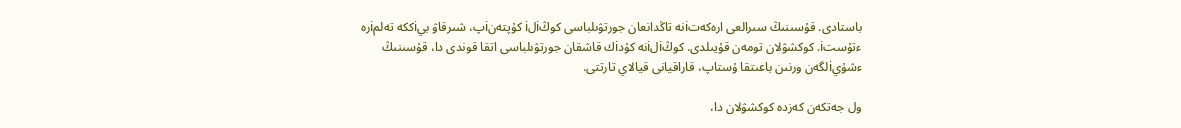باستادى. قۇسىنىڭ سىرالعى ارەكەتiنە تاڭدانعان جورتۋىلباسى كوڭiلi كۇپتەنiپ، شىرقاۋ بيiككە تەلمiرە ءتۇستi. كوكشۋلان تومەن قۇيىلدى. كوڭiلiنە كۇدiك قاشقان جورتۋىلباسى اتقا قوندى دا، قۇسىنىڭ ءشۇيiلگەن ورنىن باعىتقا ۇستاپ، قاراقيانى قيالاي تارتتى.

ول جەتكەن كەزدە كوكشۋلان دا،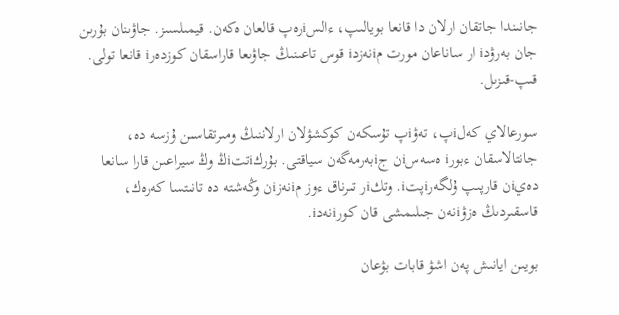جانىندا جاتقان ارلان دا قانعا بويالىپ، ءالسiرەپ قالعان ەكەن. قيمىلسىز. جاۋىنان بۇرىن جان بەرۋدi ار ساناعان مورت مiنەزدi قوس تاعىنىڭ جاۋىعا قاراسقان كوزدەرi قانعا تولى. قىپ-قىزىل.

سورعالاي كەلiپ، تەۋiپ تۇسكەن كوكشۋلان ارلاننىڭ ومىرتقاسىن ۇزسە دە، جانتالاسقان ءبورi ەسەسiن جiبەرمەگەن سياقتى. بۇركiتتiڭ وڭ سيراعىن قارا سانعا دەيiن قارپىپ ۇلگەرiپتi. وتكiر تىرناق ءوز مiنەزiن وڭەشتە دە تانىتسا كەرەك، قاسقىردىڭ ەزۋiنەن جىلىمشى قان كورiنەدi.

بويىن ايانىش پەن اشۋ قابات بۋعان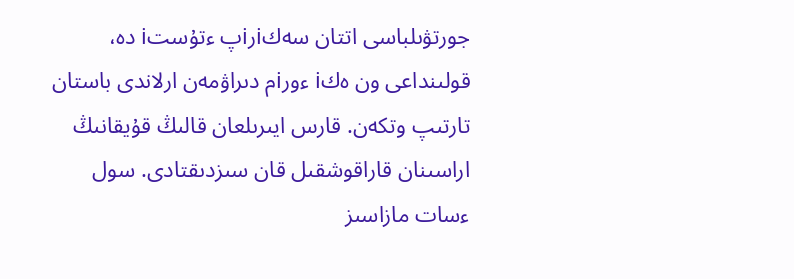جورتۋىلباسى اتتان سەكiرiپ ءتۇستi دە، قولىنداعى ون ەكi ءورiم دىراۋمەن ارلاندى باستان تارتىپ وتكەن. قارس ايىرىلعان قالىڭ قۇيقانىڭ اراسىنان قاراقوشقىل قان سىزدىقتادى. سول ءسات مازاسىز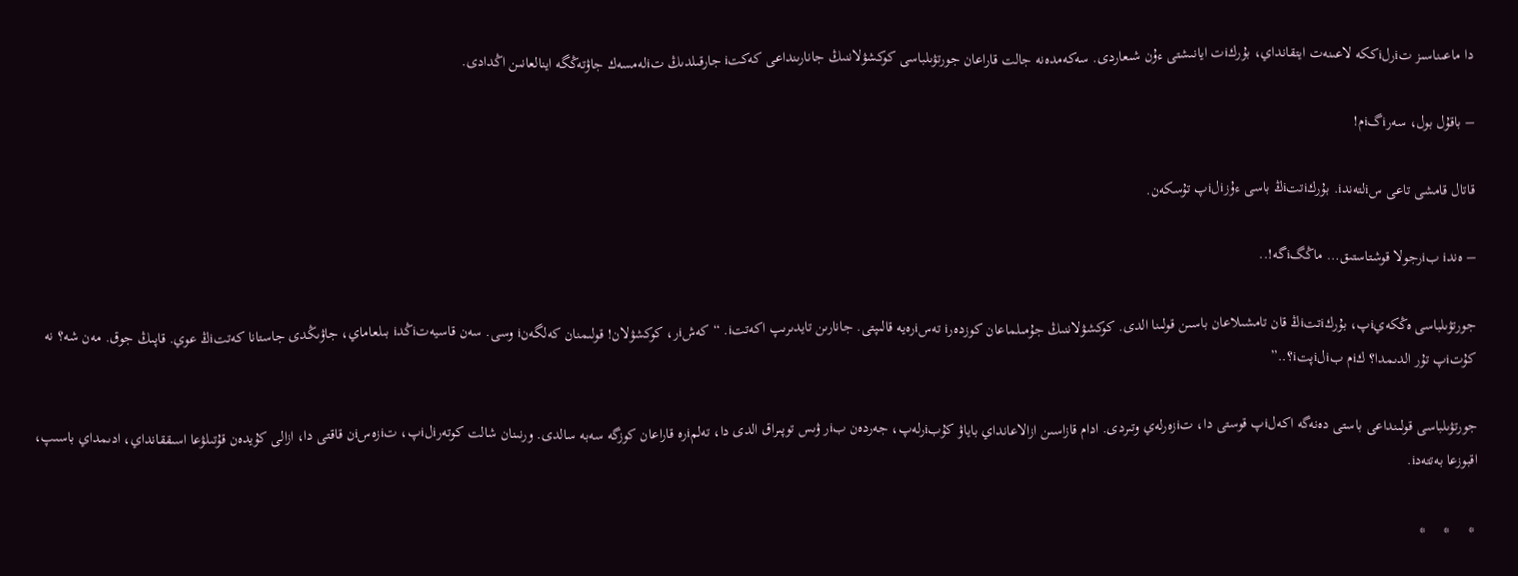دا ماعىناسىز تiرلiككە لاعىنەت ايتقانداي، بۇركiت ايانىشتى ءۇن شىعاردى. سەكەمدەنە جالت قاراعان جورتۋىلباسى كوكشۋلاننىڭ جانارىنداعى كەكتi جارقىلدىڭ تiلەمسەك جاۋتەڭگە اينالعانىن اڭدادى.

– باقۇل بول، سەرiگiم!

قاتال قامشى تاعى سiلتەندi. بۇركiتتiڭ باسى ءۇزiلiپ تۇسكەن.

– ەندi بiرجولا قوشتاستىق… ماڭگiگە!..

جورتۋىلباسى ەڭكەيiپ، بۇركiتتiڭ قان تامشىلاعان باسىن قولىنا الدى. كوكشۋلاننىڭ جۇمىلماعان كوزدەرi تەسiرەيە قالىپتى. جانارىن تايدىرىپ اكەتتi. “كەشiر، كوكشۋلان! قولىمنان كەلگەنi وسى. سەن قاسيەتiڭدi بىلعاماي، جاۋىڭدى جاستانا كەتتiڭ عوي. قاپىڭ جوق. مەن شە؟ نە كۇتiپ تۇر الدىمدا؟ كiم بiلiپتi؟..”

جورتۋىلباسى قولىنداعى باستى دەنەگە اكەلiپ قوستى دا، تiزەرلەي وتىردى. ادام قازاسىن ازالاعانداي باياۋ كۇبiرلەپ، جەردەن بiر ۋىس توپىراق الدى دا، تەلمiرە قاراعان كوزگە سەبە سالدى. ورنىنان شالت كوتەرiلiپ، تiزەسiن قاقتى دا، ازالى كۇيدەن قۇتىلۋعا اسىققانداي، ادىمداي باسىپ، اقبوزعا بەتتەدi.

 *     *     *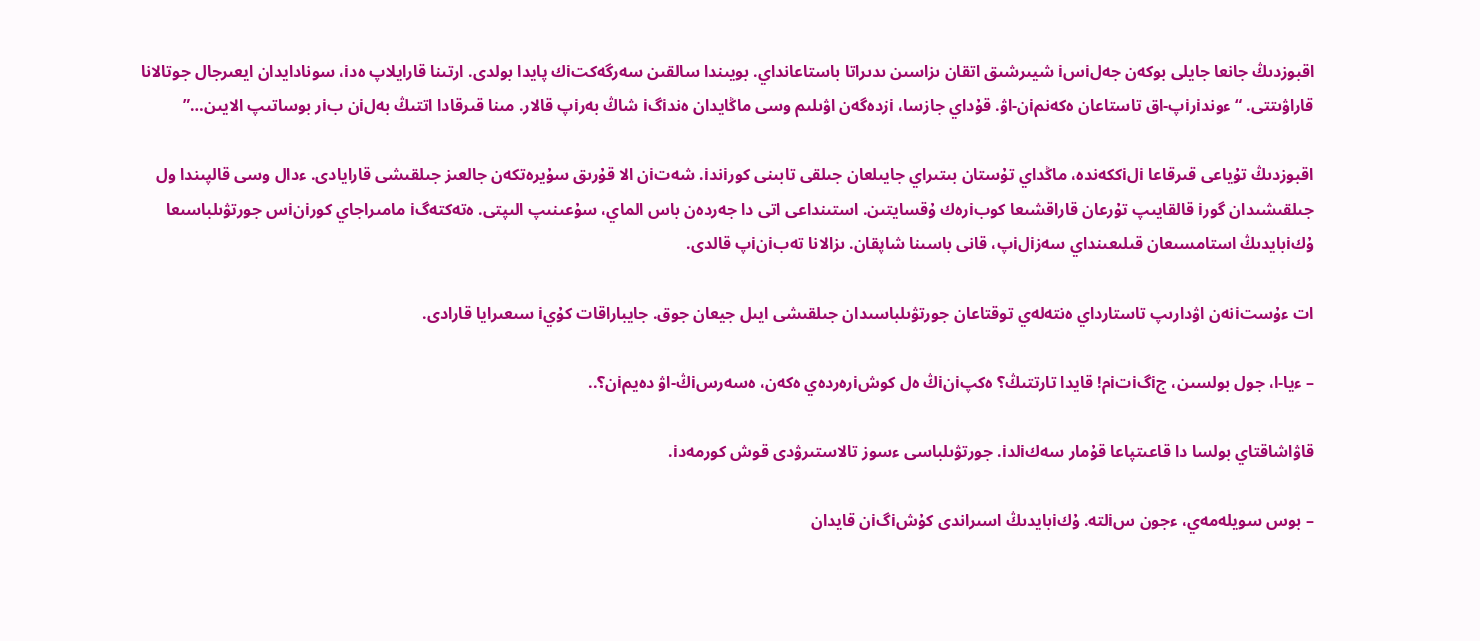اقبوزدىڭ جانعا جايلى بوكەن جەلiسi شيىرشىق اتقان ىزاسىن ىدىراتا باستاعانداي. بويىندا سالقىن سەرگەكتiك پايدا بولدى. ارتىنا قارايلاپ ەدi، سونادايدان ايعىرجال جوتالانا قاراۋىتتى. “ءوندiرiپ-اق تاستاعان ەكەنمiن-اۋ. قۇداي جازسا، iزدەگەن اۋىلىم وسى ماڭايدان ەندiگi شاڭ بەرiپ قالار. مىنا قىرقادا اتتىڭ بەلiن بiر بوساتىپ الايىن…”

اقبوزدىڭ تۇياعى قىرقاعا iلiككەندە، ماڭداي تۇستان بىتىراي جايىلعان جىلقى تابىنى كورiندi. شەتiن الا قۇرىق سۇيرەتكەن جالعىز جىلقىشى قارايادى. ءدال وسى قالپىندا ول جىلقىشىدان گورi قالقايىپ تۇرعان قاراقشىعا كوبiرەك ۇقسايتىن. استىنداعى اتى دا جەردەن باس الماي، سۇعىنىپ الىپتى. ەتەكتەگi مامىراجاي كورiنiس جورتۋىلباسىعا ۇكiبايدىڭ استامسىعان قىلىعىنداي سەزiلiپ، قانى باسىنا شاپقان. ىزالانا تەبiنiپ قالدى.

ات ءۇستiنەن اۋدارىپ تاستارداي ەنتەلەي توقتاعان جورتۋىلباسىدان جىلقىشى ايىل جيعان جوق. جايباراقات كۇيi سىعىرايا قارادى.

– ءيا-ا، جول بولسىن، جiگiتiم! قايدا تارتتىڭ؟ ەكپiنiڭ ەل كوشiرەردەي ەكەن، ەسەرسiڭ-اۋ دەيمiن؟..

قاۋاشاقتاي بولسا دا قاعىتپاعا قۇمار سەكiلدi. جورتۋىلباسى ءسوز تالاستىرۋدى قوش كورمەدi.

– بوس سويلەمەي، ءجون سiلتە. ۇكiبايدىڭ اسىراندى كۇشiگiن قايدان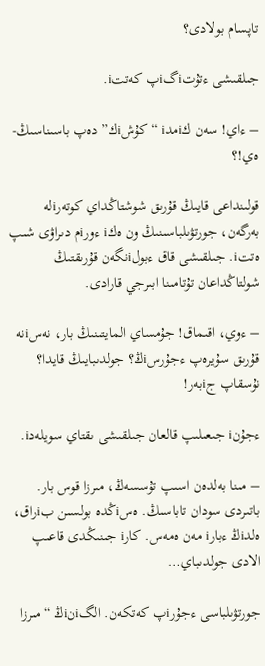تاپسام بولادى؟

جىلقىشى ءتۇتiگiپ كەتتi.

– ءاي! سەن كiمدi “كۇشiك” دەپ باسىناسىڭ-ەي!؟

قولىنداعى قايىڭ قۇرىق شوشتاڭداي كوتەرiلە بەرگەن، جورتۋىلباسىنىڭ ون ەكi ءورiم دىراۋى شىپ ەتتi. جىلقىشى قاق ءبولiنگەن قۇرىقتىڭ شولتاڭداعان تۇتامىنا ابىرجي قارادى.

– ءوي، اقىماق! جۇمساي المايتىنىڭ بار، نەسiنە قۇرىق سۇيرەپ ءجۇرسiڭ؟ جولدىبايىڭ قايدا؟ نۇسقاپ جiبەر!

ءجۇنi جىعىلىپ قالعان جىلقىشى ىقتاي سويلەدi.

– مىنا بەلدەن اسىپ تۇسسەڭ، مىرزا قوس بار. باتىردى سودان تاباسىڭ. ەسiڭدە بولسىن بiراق، ەلدiڭ ءبارi مەن ەمەس. كارi جىنىڭدى قاعىپ الادى جولدىباي…

جورتۋىلباسى ءجۇرiپ كەتكەن. الگiنiڭ “مىرزا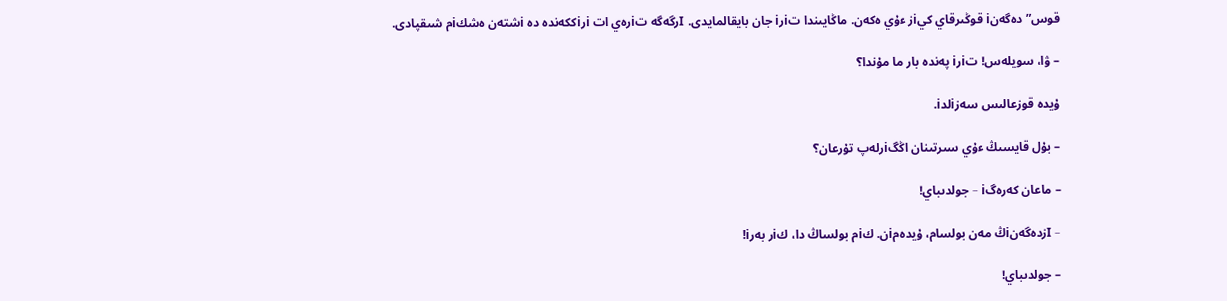قوس” دەگەنi قوڭىرقاي كيiز ءۇي ەكەن. ماڭايىندا تiرi جان بايقالمايدى. Iرگەگە تiرەي ات iرiككەندە دە iشتەن ەشكiم شىقپادى.

– ۋا، سويلەس! تiرi پەندە بار ما مۇندا؟

ۇيدە قوزعالىس سەزiلدi.

– بۇل قايسىڭ ءۇي سىرتىنان اڭگiرلەپ تۇرعان؟

– ماعان كەرەگi – جولدىباي!

– Iزدەگەنiڭ مەن بولسام، ۇيدەمiن. كiم بولساڭ دا، كiر بەرi!

– جولدىباي!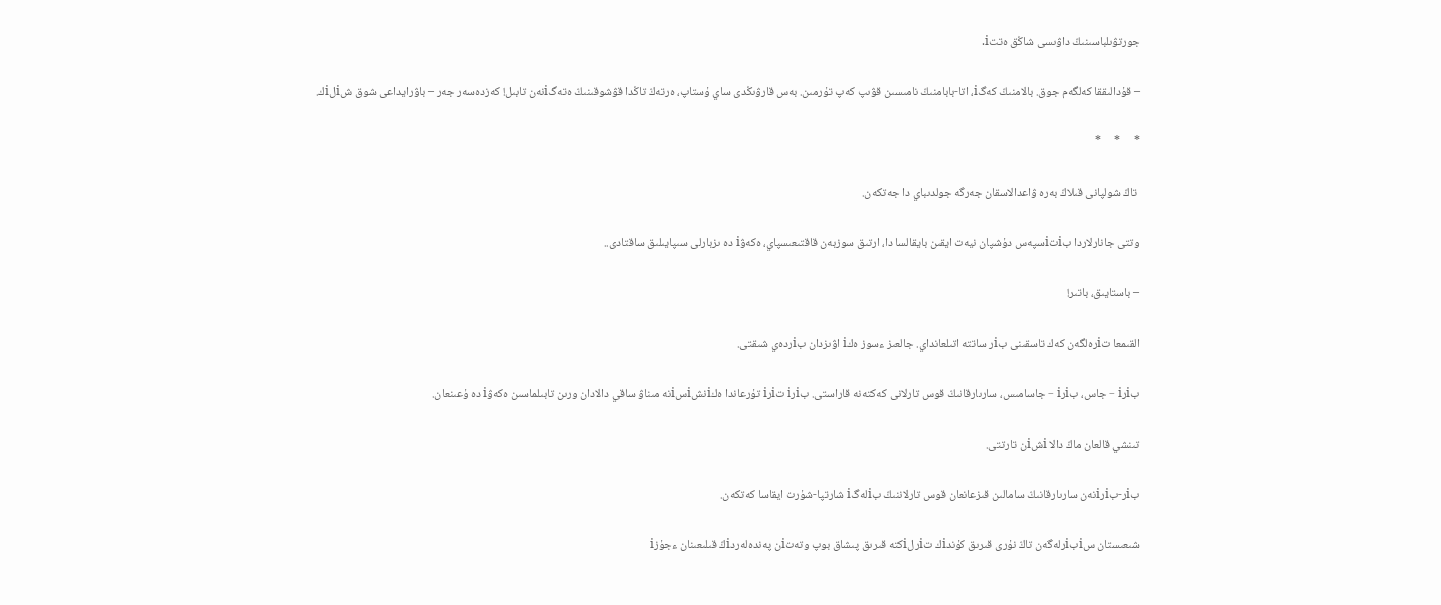جورتۋىلباسىنىڭ داۋىسى شاڭق ەتتi.

– قۇدالىققا كەلگەم جوق. بالامنىڭ كەگi، اتا-بابامنىڭ نامىسىن قۋىپ كەپ تۇرمىن. بەس قارۋىڭدى ساي ۇستاپ، ەرتەڭ تاڭدا قۋشوقىنىڭ ەتەگiنەن تابىل! كەزدەسەر جەر – باۋرايداعى شوق شiلiك.

*     *     *

 تاڭ شولپانى قىلاڭ بەرە ۋاعدالاسقان جەرگە جولدىباي دا جەتكەن.

وتتى جانارلاردا بiتiسپەس دۇشپان نيەت ايقىن بايقالسا دا، ارتىق سوزبەن قاقتىعىسپاي، ەكەۋi دە ىزبارلى سىپايىلىق ساقتادى..

– باستايىق، باتىر!

القىمعا تiرەلگەن كەك تاسقىنى بiر ساتتە اتىلعانداي. جالعىز ءسوز ەكi اۋىزدان بiردەي شىقتى.

بiرi – جاس، بiرi – جاسامىس، سارىارقانىڭ قوس تارلانى كەكتەنە قاراستى. بiرi تiرi تۇرعاندا ەكiنشiسiنە مىناۋ ساقي دالادان ورىن تابىلماسىن ەكەۋi دە ۇعىنعان.

تىنشي قالعان ماڭ دالا iشiن تارتتى.

بiر-بiرiنەن سارىارقانىڭ سامالىن قىزعانعان قوس تارلاننىڭ بiلەگi شارتپا-شۇرت ايقاسا كەتكەن.

شىعىستان سiبiرلەگەن تاڭ نۇرى قىرىق كۇندiك تiرلiكتە قىرىق پىشاق بوپ وتەتiن پەندەلەردiڭ قىلىعىنان ءجۇزi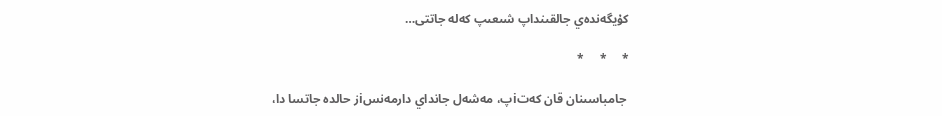كۇيگەندەي جالقىنداپ شىعىپ كەلە جاتتى…

*     *     *

 جامباسىنان قان كەتiپ، مەشەل جانداي دارمەنسiز حالدە جاتسا دا،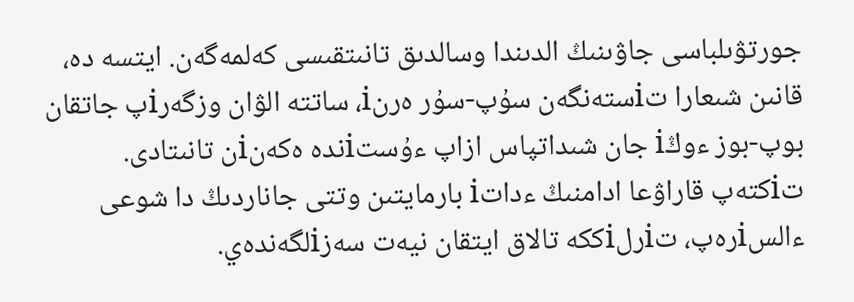جورتۋىلباسى جاۋىنىڭ الدىندا وسالدىق تانىتقىسى كەلمەگەن. ايتسە دە، قانىن شىعارا تiستەنگەن سۇپ-سۇر ەرنi، ساتتە الۋان وزگەرiپ جاتقان بوپ-بوز ءوڭi جان شىداتپاس ازاپ ءۇستiندە ەكەنiن تانىتادى. تiكتەپ قاراۋعا ادامنىڭ ءداتi بارمايتىن وتتى جاناردىڭ دا شوعى ءالسiرەپ، تiرلiككە تالاق ايتقان نيەت سەزiلگەندەي.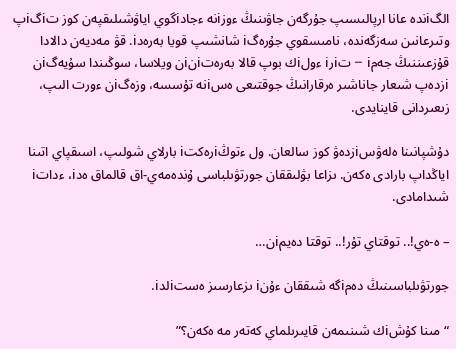الگiندە عانا ارپالىسىپ جۇرگەن جاۋىنىڭ ءوزiنە ءجادiگوي اياۋشىلىقپەن كوز تiگiپ وتىرعانىن سەزگەندە، نامىسقوي جۇرەگi شانشىپ قويا بەرەدi. قۋ مەديەن دالادا قۇزعىننىڭ جەمi – تiرi ءولiك بوپ قالا بەرەتiنiن ويلاسا، سوڭىندا سۇيەگiن iزدەپ شىعار جاناشىر ەرقارانىڭ جوقتىعى ەسiنە تۇسسە، وزەگiن ءورت الىپ، زىعىردانى قاينايدى.

دۇشپانىنا ەلەۋسiزدەۋ كوز سالعان. ول ءتوڭiرەكتi بارلاي شولىپ، اسىقپاي اتىنا اياڭداپ بارادى ەكەن. ىزاعا بۋلىققان جورتۋىلباسى ۇندەمەي-اق قالماق ەدi، ءداتi شىدامادى.

– ە-ەي!.. توقتاي تۇر!.. توقتا دەيمiن…

جورتۋىلباسىنىڭ دەمiگە شىققان ءۇنi ىزعارسىز ەستiلدi.

“مىنا كۇشiك شىنىمەن قايىرىلماي كەتەر مە ەكەن؟”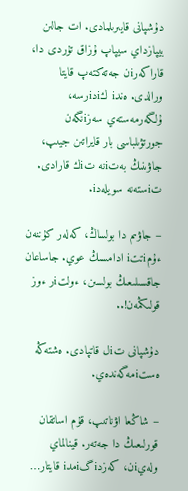دۇشپانى قايىرىلمادى. ات جالىن بيپازداي سيپاپ ۇزاق تۇردى دا، قاراكەرiن جەتەكتەپ قايتا ورالدى. ەندi كiدiرسە، ۇلگەرمەستەي سەزiنگەن جورتۋىلباسى بار قايراتىن جيىپ، جاۋىنىڭ بەتiنە تiك قارادى. تiستەنە سويلەدi.

– جاۋىم دا بولساڭ، كەلەر كۇننەن ءۇمiتتi ادامسىڭ عوي. جاساعان جاقسىلىعىڭ بولسىن، ءولتiر ءوز قولىڭمەن!..

دۇشپانى تiل قاتپادى. ەشتەڭە ەستiمەگەندەي.

– شاڭعا اۋناتىپ، قۇم اساتقان قورلىعىڭ دا جەتەر. قينالماي ولەيiن، كەزدiگiمدi قايتار…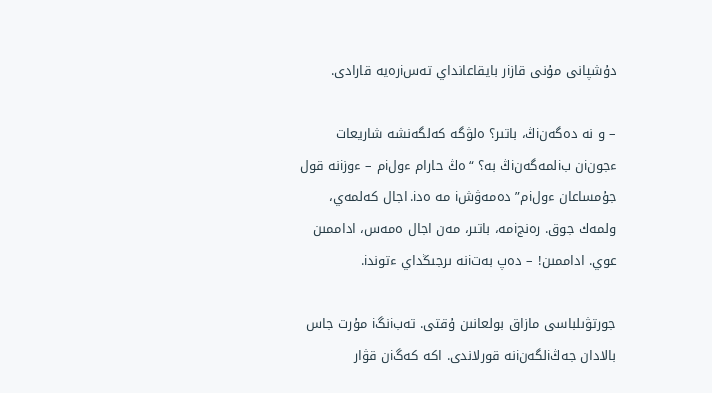دۇشپانى مۇنى قازiر بايقاعانداي تەسiرەيە قارادى.

– و نە دەگەنiڭ، باتىر؟ ەلۋگە كەلگەنشە شاريعات ءجونiن بiلمەگەنiڭ بە؟ “ەڭ حارام ءولiم – ءوزiنە قول جۇمساعان ءولiم” دەمەۋشi مە ەدi. اجال كەلمەي، ولمەك جوق. رەنجiمە، باتىر، مەن اجال ەمەس، اداممىن عوي. اداممىن! – دەپ بەتiنە ىرجىڭداي ءتوندi.

جورتۋىلباسى مازاق بولعانىن ۇقتى. تەبiنگi مۇرت جاس بالادان جەڭiلگەنiنە قورلاندى. اكە كەگiن قۋار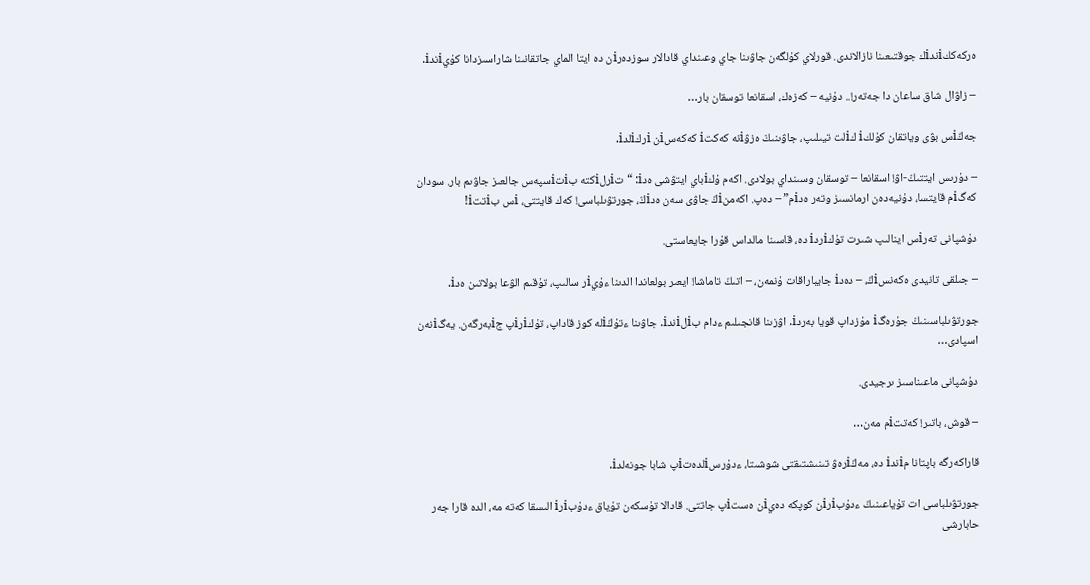ەركەككiندiك جوقتىعىنا نازالاندى. قورلاي كۇلگەن جاۋىنا جاي وعىنداي قادالار سوزدەرiن دە ايتا الماي جاتقانىنا شاراسىزدانا كۇيiندi.

– زاۋال شاق ساعان دا جەتەر!.. دۇنيە – كەزەك، اسقانعا توسقان بار…

جەڭiس بۋى وياتقان كۇلكi كiلت تيىلىپ، جاۋىنىڭ ەزۋiنە كەكتi كەكەسiن iركiلدi.

– دۇرىس ايتتىڭ-اۋ! اسقانعا – توسقان وسىنداي بولادى. اكەم ۇكiباي ايتۋشى ەدi: “تiرلiكتە بiتiسپەس جالعىز جاۋىم بار. سودان كەگiم قايتسا، دۇنيەدەن ارمانسىز وتەر ەدiم” – دەپ. اكەمنiڭ جاۋى سەن ەدiڭ، جورتۋىلباسى! كەك قايتتى، iس بiتتi!

دۇشپانى تەرiس اينالىپ شىرت تۇكiردi دە، قاسىنا مالداس قۇرا جايعاستى.

– جىلقى تانيدى ەكەنسiڭ، – دەدi جايباراقات ۇنمەن، – اتىڭ تاماشا! ايعىر بولعاندا الدىنا ءۇيiر سالىپ، تۇقىم الۋعا بولاتىن ەدi.

جورتۋىلباسىنىڭ جۇرەگi مۇزداپ قويا بەردi. اۋزىنا قانجىلىم ءدام بiلiندi. جاۋىنا ءتۇڭiلە كوز قاداپ، تۇكiرiپ جiبەرگەن. يەگiنەن اسپادى…

دۇشپانى ماعىناسىز ىرجيدى.

– قوش، باتىر! كەتتiم مەن…

قاراكەرگە باپتانا مiندi دە، مەڭiرەۋ تىنىشتىقتى شوشىتا، ءدۇرسiلدەتiپ شابا جونەلدi.

جورتۋىلباسى ات تۇياعىنىڭ ءدۇبiرiن كوپكە دەيiن ەستiپ جاتتى. قادالا تۇسكەن تۇياق ءدۇبiرi الىسقا كەتە مە، الدە قارا جەر حابارشى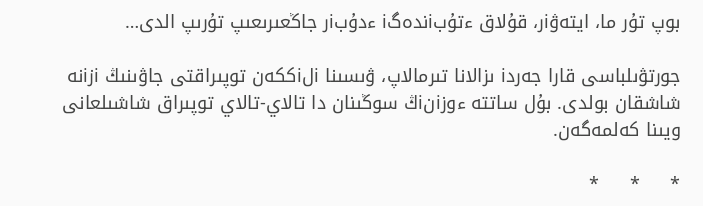بوپ تۇر ما، ايتەۋiر، قۇلاق ءتۇبiندەگi ءدۇبiر جاڭعىرىعىپ تۇرىپ الدى…

جورتۋىلباسى قارا جەردi ىزالانا تىرمالاپ، ۋىسىنا iلiككەن توپىراقتى جاۋىنىڭ iزiنە شاشقان بولدى. بۇل ساتتە ءوزiنiڭ سوڭىنان دا تالاي-تالاي توپىراق شاشىلعانى ويىنا كەلمەگەن.

*     *     *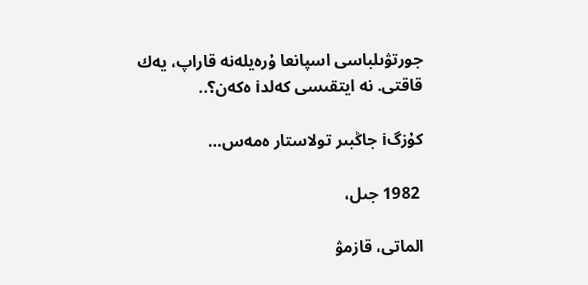جورتۋىلباسى اسپانعا ۇرەيلەنە قاراپ، يەك قاقتى. نە ايتقىسى كەلدi ەكەن؟..

كۇزگi جاڭبىر تولاستار ەمەس…

 1982 جىل،

الماتى، قازمۋ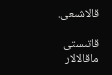قالاشىعى.

قاتىستى ماقالالار